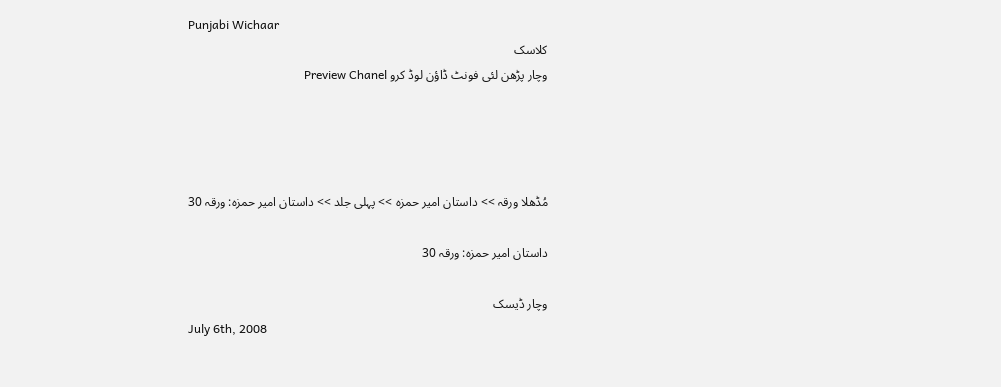Punjabi Wichaar
کلاسک
وچار پڑھن لئی فونٹ ڈاؤن لوڈ کرو Preview Chanel




مُڈھلا ورقہ >> داستان امیر حمزہ >> پہلی جلد >> داستان امیر حمزہ: ورقہ 30

داستان امیر حمزہ: ورقہ 30

وچار ڈیسک
July 6th, 2008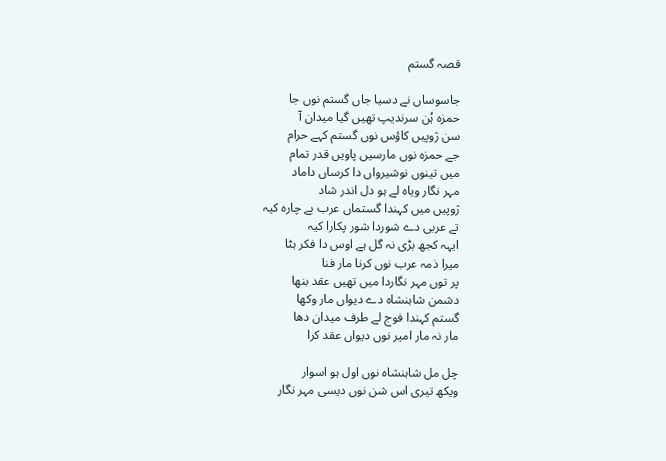قصہ گستم

جاسوساں نے دسیا جاں گستم نوں جا
حمزہ ہُن سرندیپ تھیں گیا میدان آ
سن ژوپیں کاؤس نوں گستم کہے حرام
جے حمزہ نوں مارسیں پاویں قدر تمام
میں تینوں نوشیرواں دا کرساں داماد
مہر نگار ویاہ لے ہو دل اندر شاد
ژوپیں میں کہندا گستماں عرب بے چارہ کیہ
تے عربی دے شوردا شور پکارا کیہ
ایہہ کجھ بڑی نہ گل ہے اوس دا فکر ہٹا
میرا ذمہ عرب نوں کرنا مار فنا
پر توں مہر نگاردا میں تھیں عقد بنھا
دشمن شاہنشاہ دے دیواں مار وکھا
گستم کہندا فوج لے طرف میدان دھا
مار نہ مار امیر نوں دیواں عقد کرا

چل مل شاہنشاہ نوں اول ہو اسوار
ویکھ تیری اس شن نوں دیسی مہر نگار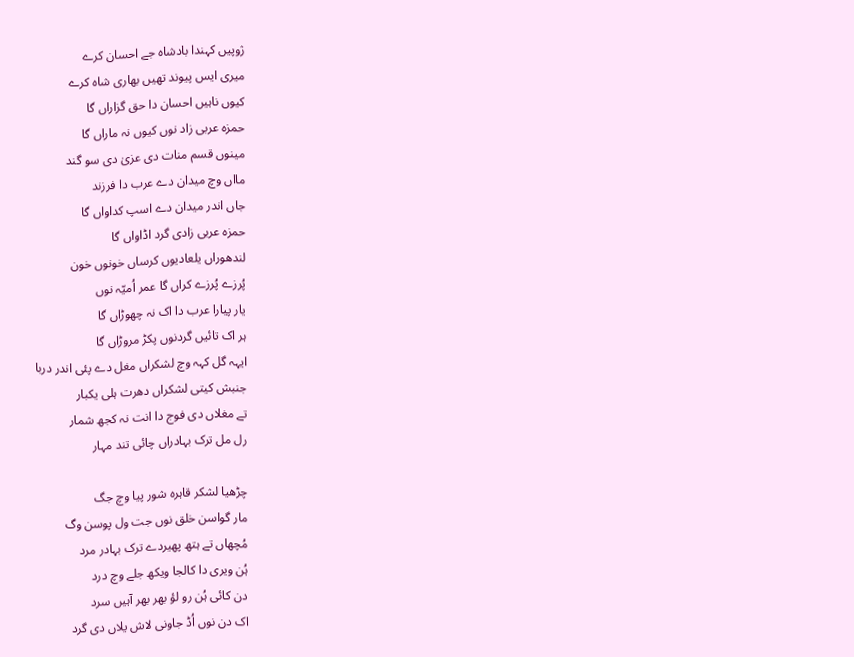ژوپیں کہندا بادشاہ جے احسان کرے
میری ایس پیوند تھیں بھاری شاہ کرے
کیوں ناہیں احسان دا حق گزاراں گا
حمزہ عربی زاد نوں کیوں نہ ماراں گا
مینوں قسم منات دی عزیٰ دی سو گند
مااں وچ میدان دے عرب دا فرزند
جاں اندر میدان دے اسپ کداواں گا
حمزہ عربی زادی گرد اڈاواں گا
لندھوراں یلعادیوں کرساں خونوں خون
پُرزے پُرزے کراں گا عمر اُمیّہ نوں
یار پیارا عرب دا اک نہ چھوڑاں گا
ہر اک تائیں گردنوں پکڑ مروڑاں گا
ایہہ گل کہہ وچ لشکراں مغل دے پئی اندر دربا
جنبش کیتی لشکراں دھرت ہلی یکبار
تے مغلاں دی فوج دا انت نہ کجھ شمار
رل مل ترک بہادراں چائی تند مہار

چڑھیا لشکر قاہرہ شور پیا وچ جگ
مار گواسن خلق نوں جت ول پوسن وگ
مُچھاں تے ہتھ پھیردے ترک بہادر مرد
ہُن ویری دا کالجا ویکھ جلے وچ درد
دن کائی ہُن رو لؤ بھر بھر آہیں سرد
اک دن نوں اُڈ جاونی لاش یلاں دی گرد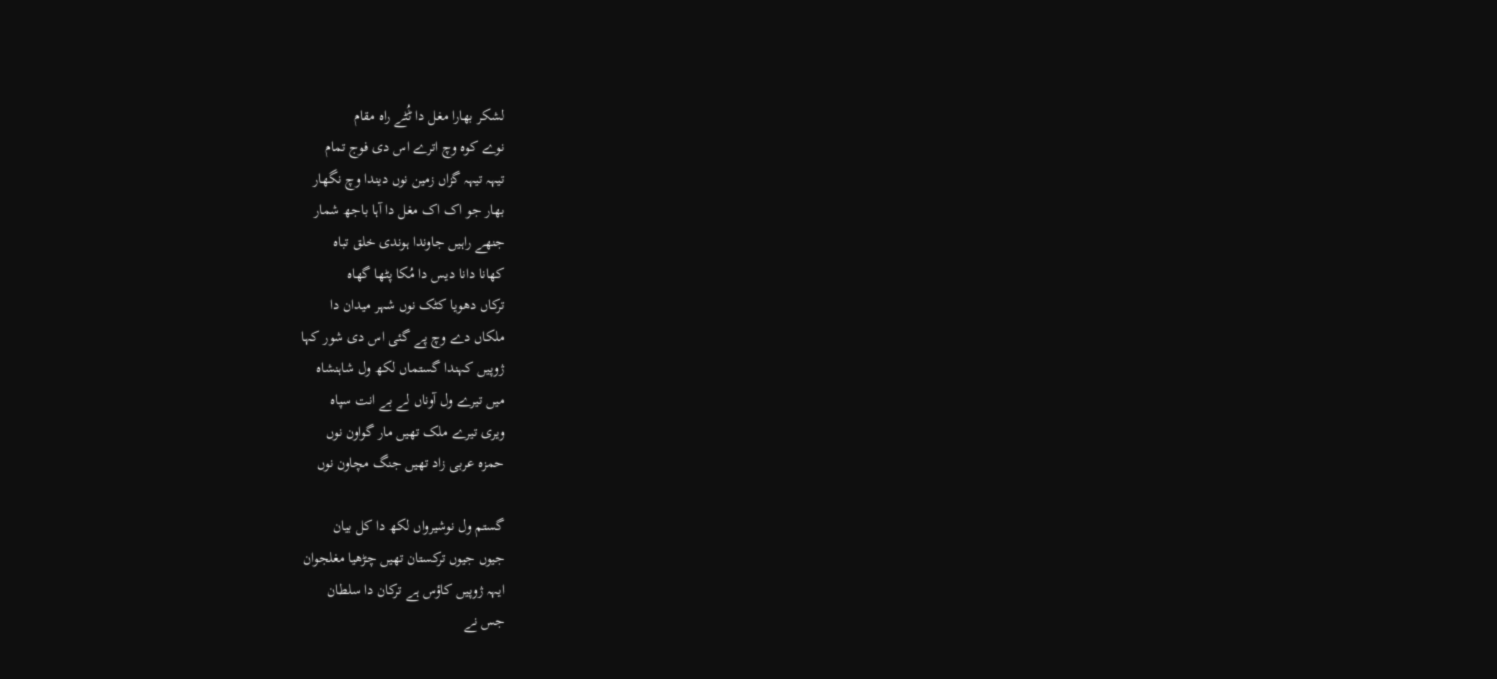لشکر بھارا مغل دا ٹُٹے راہ مقام
نوے کوہ وچ اترے اس دی فوج تمام
تیہہ تیہہ گزاں زمین نوں دیندا وچ نگھار
بھار جو اک اک مغل دا آہا باجھ شمار
جنھے راہیں جاوندا ہوندی خلق تباہ
کھانا دانا دیس دا مُکا پٹھا گھاہ
ترکاں دھویا کٹک نوں شہر میدان دا
ملکاں دے وچ پے گئی اس دی شور کہا
ژوپیں کہندا گستماں لکھ ول شاہنشاہ
میں تیرے ول آوناں لے بے انت سپاہ
ویری تیرے ملک تھیں مار گواون نوں
حمزہ عربی زاد تھیں جنگ مچاون نوں

گستم ول نوشیرواں لکھ دا کل بیان
جیوں جیوں ترکستان تھیں چڑھیا مغلجوان
ایہہ ژوپیں کاؤس ہے ترکان دا سلطان
جس نے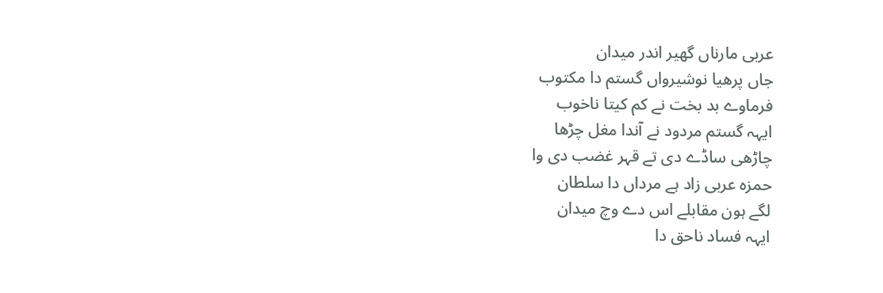عربی مارناں گھیر اندر میدان
جاں پرھیا نوشیرواں گستم دا مکتوب
فرماوے بد بخت نے کم کیتا ناخوب
ایہہ گستم مردود نے آندا مغل چڑھا
چاڑھی ساڈے دی تے قہر غضب دی وا
حمزہ عربی زاد ہے مرداں دا سلطان
لگے ہون مقابلے اس دے وچ میدان
ایہہ فساد ناحق دا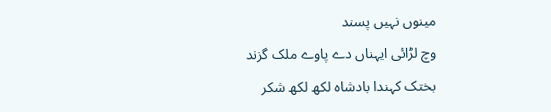مینوں نہیں پسند
وچ لڑائی ایہناں دے پاوے ملک گزند
بختک کہندا بادشاہ لکھ لکھ شکر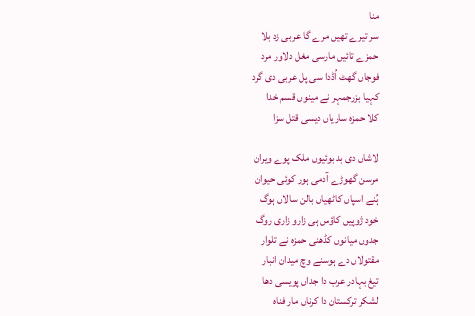منا
سر تیرے تھیں مرے گا عربی زد بلا
حمزے تائیں مارسی مغل دلاور مرد
فوجاں گھٹ اُڈدا سی پل عربی دی گرد
کہیا بزرجمہر نے مینوں قسم خدا
کلا حمزہ ساریاں دیسی قتل سزا

لاشاں دی بد بوئیوں ملک پوے ویران
مرسن گھوڑے آدمی ہور کوئی حیوان
ہُنے اسپاں کاٹھیاں بالن سالاں ہوگ
خود ژوپیں کاؤس ہی زارو زاری روگ
جدوں میانوں کڈھنی حمزہ نے تلوار
مقتولاں دے ہوسنے وچ میدان انبار
تیغ بہادر عرب دا جداں پویسی دھا
لشکر ترکستان دا کرناں مار فناہ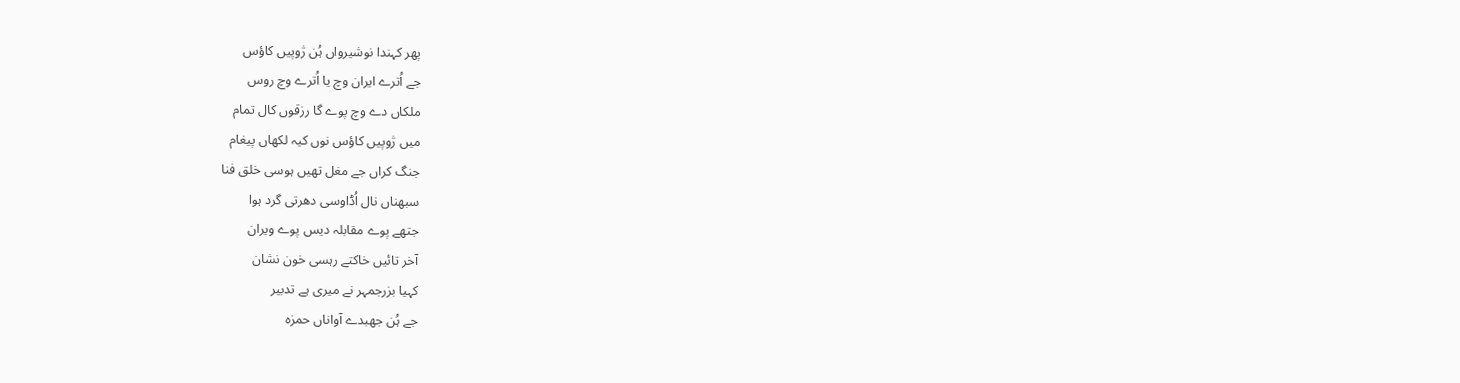پھر کہندا نوشیرواں ہُن ژوپیں کاؤس
جے اُترے ایران وچ یا اُترے وچ روس
ملکاں دے وچ پوے گا رزقوں کال تمام
میں ژوپیں کاؤس نوں کیہ لکھاں پیغام
جنگ کراں جے مغل تھیں ہوسی خلق فنا
سبھناں نال اُڈاوسی دھرتی گرد ہوا
جتھے پوے مقابلہ دیس پوے ویران
آخر تائیں خاکتے رہسی خون نشان
کہیا بزرجمہر نے میری ہے تدبیر
جے ہُن جھبدے آواناں حمزہ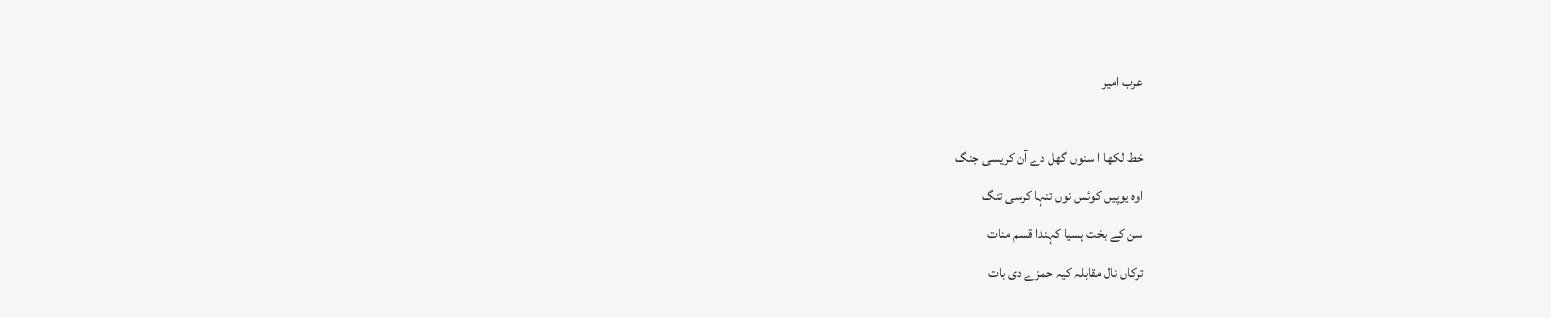عرب امیر

خط لکھا ا سنوں گھل دے آن کریسی جنگ
اوہ یوپیں کوئس نوں تنہا کرسی تنگ
سن کے بخت ہسیا کہندا قسم منات
ترکاں نال مقابلہ کیہ حمزے دی بات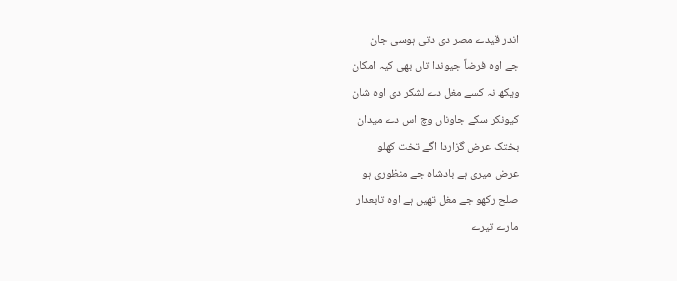اندر قیدے مصر دی دتی ہوسی جان
جے اوہ فرضاً جیوندا تاں بھی کیہ امکان
ویکھ نہ کسے مغل دے لشکر دی اوہ شان
کیونکر سکے جاوناں وچ اس دے میدان
بختک عرض گزاردا اگے تخت کھلو
عرض میری ہے بادشاہ جے منظوری ہو
صلح رکھو جے مغل تھیں ہے اوہ تابعدار
مارے تیرے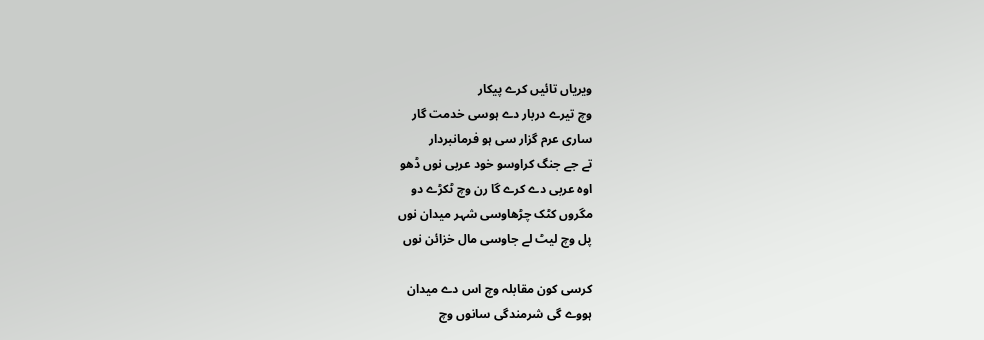ویریاں تائیں کرے پیکار
وچ تیرے دربار دے ہوسی خدمت گار
ساری عرم گزار سی ہو فرمانبردار
تے جے جنگ کراوسو خود عربی نوں ڈھو
اوہ عربی دے کرے گا رن وچ ٹکڑے دو
مگروں کٹک چڑھاوسی شہر میدان نوں
پل وچ لیٹ لے جاوسی مال خزائن نوں

کرسی کون مقابلہ وچ اس دے میدان
ہووے گی شرمندگی سانوں وچ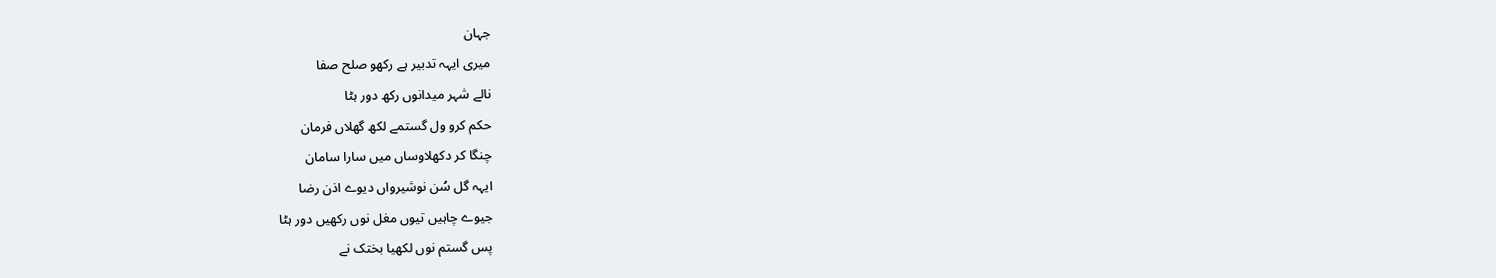جہان
میری ایہہ تدبیر ہے رکھو صلح صفا
نالے شہر میدانوں رکھ دور ہٹا
حکم کرو ول گستمے لکھ گھلاں فرمان
چنگا کر دکھلاوساں میں سارا سامان
ایہہ گل سُن نوشیرواں دیوے اذن رضا
جیوے چاہیں تیوں مغل نوں رکھیں دور ہٹا
پس گستم نوں لکھیا بختک نے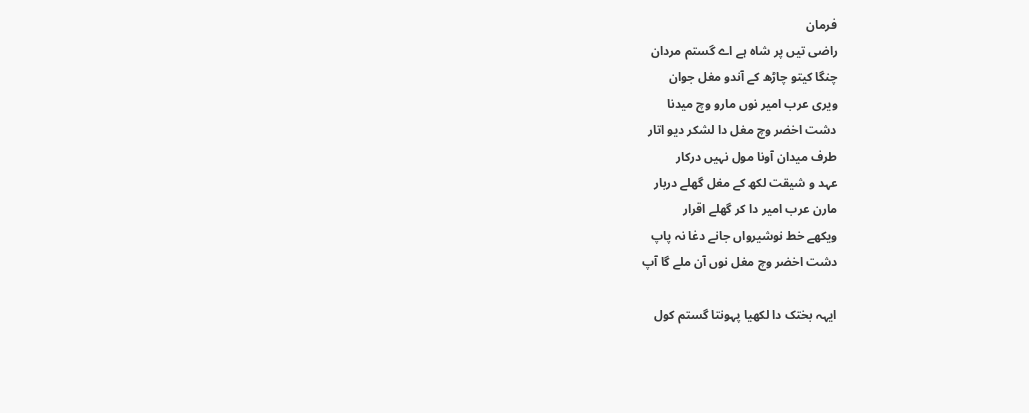فرمان
راضی تیں پر شاہ ہے اے گستم مردان
چنگا کیتو چاڑھ کے آندو مغل جوان
ویری عرب امیر نوں مارو وچ میدنا
دشت اخضر وچ مغل دا لشکر دیو اتار
طرف میدان آونا مول نہیں درکار
عہد و شیقت لکھ کے مغل گھلے دربار
مارن عرب امیر دا کر گھلے اقرار
ویکھے خط نوشیرواں جانے دغا نہ پاپ
دشت اخضر وچ مغل نوں آن ملے گا آپ

ایہہ بختک دا لکھیا پہونتا گستم کول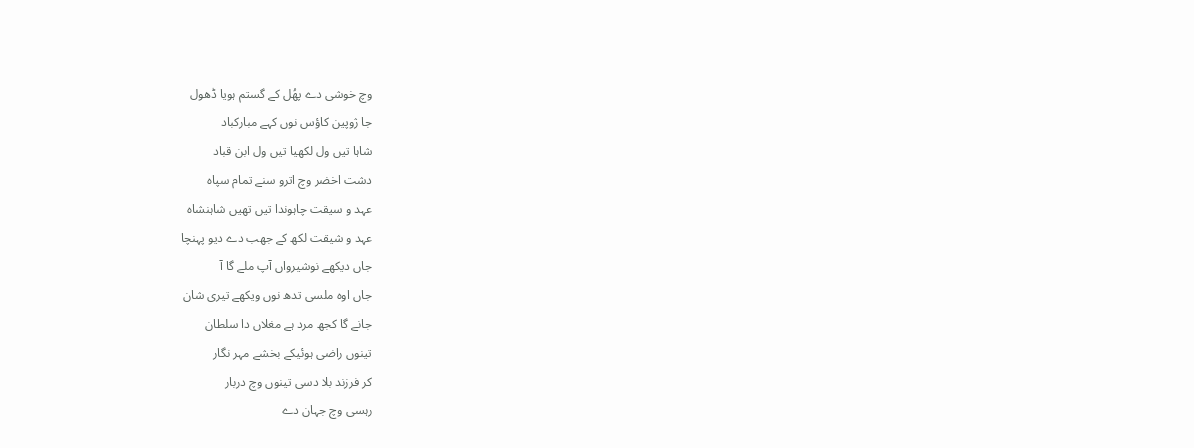وچ خوشی دے پھُل کے گستم ہویا ڈھول
جا ژوپین کاؤس نوں کہے مبارکباد
شاہا تیں ول لکھیا تیں ول ابن قباد
دشت اخضر وچ اترو سنے تمام سپاہ
عہد و سیقت چاہوندا تیں تھیں شاہنشاہ
عہد و شیقت لکھ کے جھب دے دیو پہنچا
جاں دیکھے نوشیرواں آپ ملے گا آ
جاں اوہ ملسی تدھ نوں ویکھے تیری شان
جانے گا کجھ مرد ہے مغلاں دا سلطان
تینوں راضی ہوئیکے بخشے مہر نگار
کر فرزند بلا دسی تینوں وچ دربار
رہسی وچ جہان دے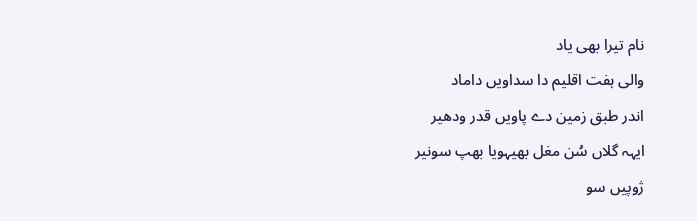نام تیرا بھی یاد
والی ہفت اقلیم دا سداویں داماد
اندر طبق زمین دے پاویں قدر ودھیر
ایہہ گلاں سُن مغل بھیہویا بھپ سونیر
ژوپیں سو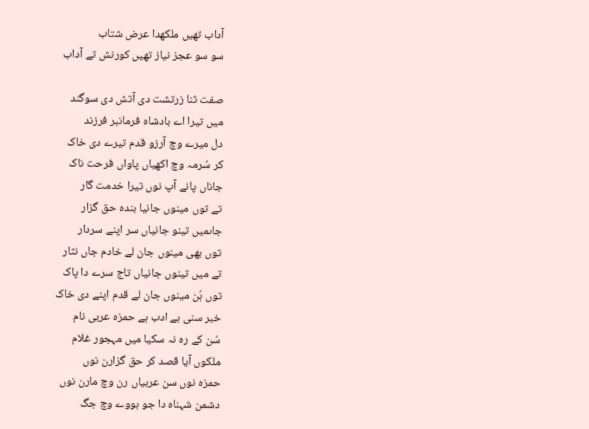آداب تھیں ملکھدا عرض شتاب
سو سو عجز نیاز تھیں کورنش تے آداب

صفت ثنا زرتشت دی آتش دی سوگند
میں تیرا اے بادشاہ فرمانبر فرزند
دل میرے وچ آرزو قدم تیرے دی خاک
کر سُرمہ وچ اکھیاں پاواں فرحت ناک
جاناں پانے آپ نوں تیرا خدمت گار
تے توں مینوں جانیا بندہ حق گزار
جاںمیں تینو جانیاں سر اپنے سردار
توں بھی مینوں جان لے خادم جاں نثار
تے میں تینوں جانیاں تاج سرے دا پاک
توں ہُن مینوں جان لے قدم اپنے دی خاک
خبر سنی بے ادب ہے حمزہ عربی نام
سُن کے رہ نہ سکیا میں مہجور غلام
ملکوں آیا قصد کر حق گزارن نوں
حمزہ نوں سن عربیاں رن وچ مارن نوں
دشمن شہناہ دا جو ہووے وچ جگ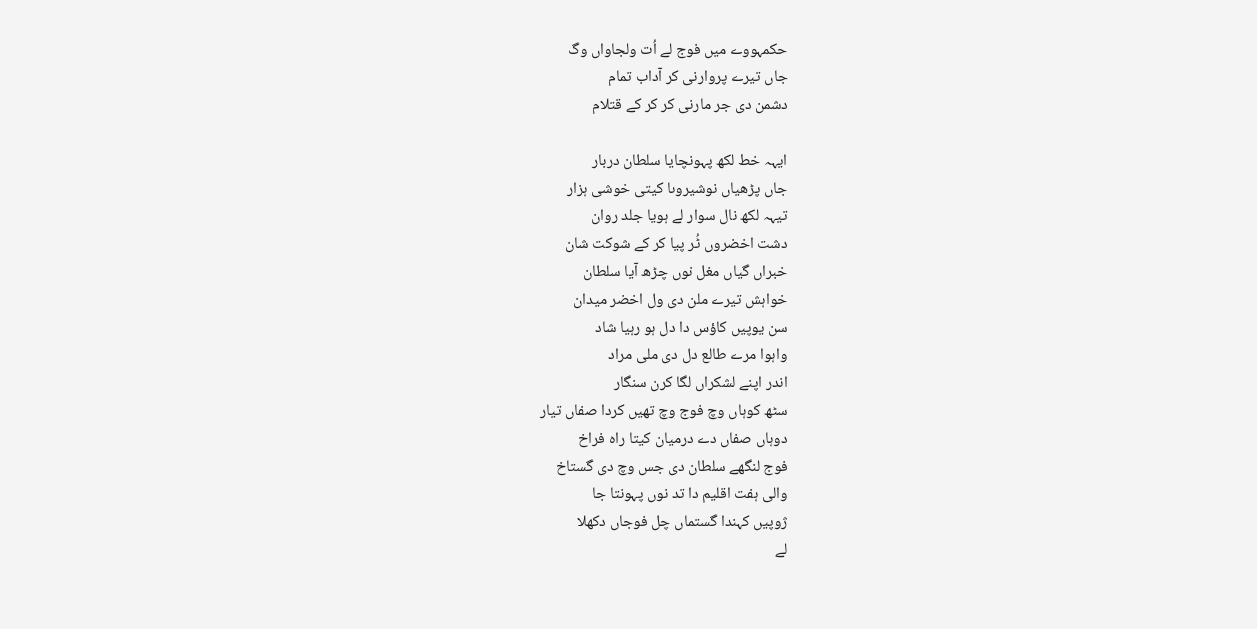حکمہووے میں فوج لے اُت ولجاواں وگ
جاں تیرے پروارنی کر آداب تمام
دشمن دی جر مارنی کر کر کے قتلام

ایہہ خط لکھ پہونچایا سلطان دربار
جاں پڑھیاں نوشیروںا کیتی خوشی ہزار
تیہہ لکھ نال سوار لے ہویا جلد روان
دشت اخضروں ٹُر پیا کر کے شوکت شان
خبراں گیاں مغل نوں چڑھ آیا سلطان
خواہش تیرے ملن دی ول اخضر میدان
سن یوپیں کاؤس دا دل ہو رہیا شاد
واہوا مرے طالع دل دی ملی مراد
اندر اپنے لشکراں لگا کرن سنگار
سٹھ کوہاں وچ فوج وچ تھیں کردا صفاں تیار
دوہاں صفاں دے درمیان کیتا راہ فراخ
فوج لنگھے سلطان دی جس وچ دی گستاخ
والی ہفت اقلیم دا تد نوں پہونتا جا
ژوپیں کہندا گستماں چل فوجاں دکھلا
لے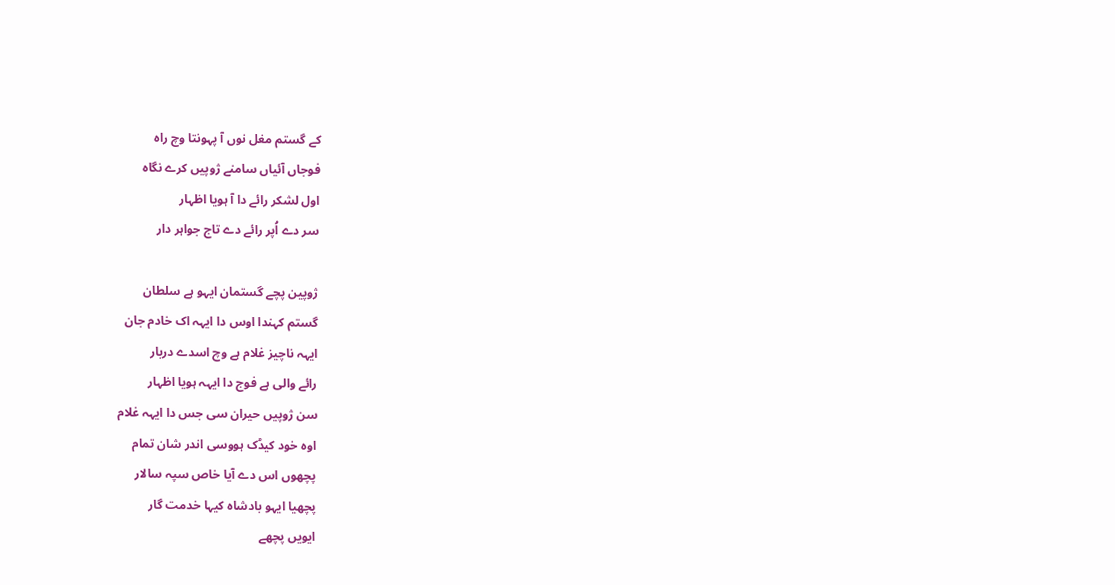کے گستم مغل نوں آ پہونتا وچ راہ
فوجاں آئیاں سامنے ژوپیں کرے نگاہ
اول لشکر رائے دا آ ہویا اظہار
سر دے اُپر رائے دے تاج جواہر دار

ژوپین پچے گستمان ایہو ہے سلطان
گستم کہندا اوس دا ایہہ اک خادم جان
ایہہ ناچیز غلام ہے وچ اسدے دربار
رائے والی ہے فوج دا ایہہ ہویا اظہار
سن ژوپیں حیران سی جس دا ایہہ غلام
اوہ خود کیڈک ہووسی اندر شان تمام
پچھوں اس دے آیا خاص سپہ سالار
پچھیا ایہو بادشاہ کیہا خدمت گار
ایویں پچھے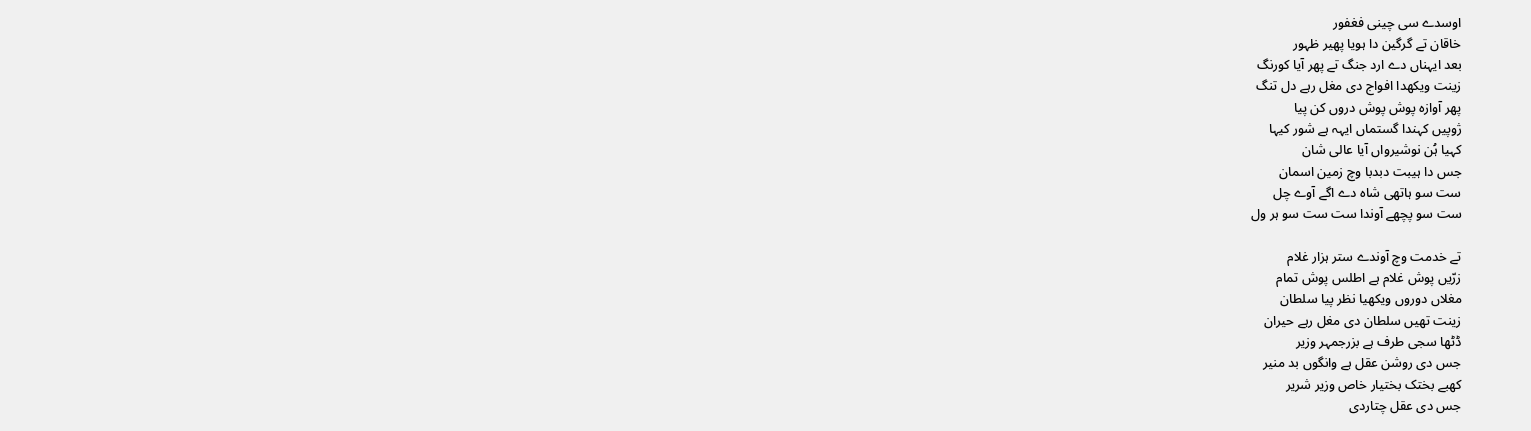اوسدے سی چینی فغفور
خاقان تے گرگین دا ہویا پھیر ظہور
بعد ایہناں دے ارد جنگ تے پھر آیا کورنگ
زینت ویکھدا افواج دی مغل رہے دل تنگ
پھر آوازہ پوش پوش دروں کن پیا
ژوپیں کہندا گستماں ایہہ ہے شور کیہا
کہیا ہُن نوشیرواں آیا عالی شان
جس دا ہیبت دبدبا وچ زمین اسمان
ست سو ہاتھی شاہ دے اگے آوے چل
ست سو پچھے آوندا ست ست سو ہر ول

تے خدمت وچ آوندے ستر ہزار غلام
زرّیں پوش غلام ہے اطلس پوش تمام
مغلاں دوروں ویکھیا نظر پیا سلطان
زینت تھیں سلطان دی مغل رہے حیران
ڈٹھا سجی طرف ہے بزرجمہر وزیر
جس دی روشن عقل ہے وانگوں بد منیر
کھبے بختک بختیار خاص وزیر شریر
جس دی عقل چتاردی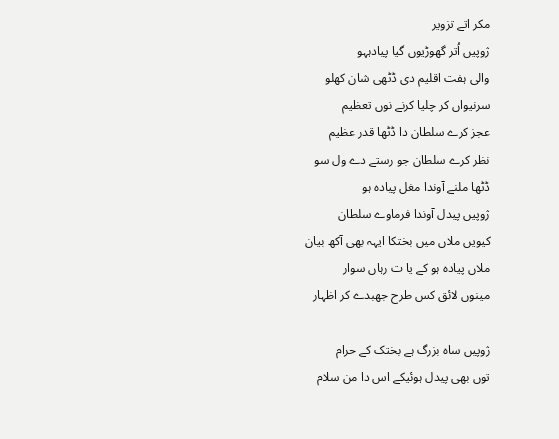مکر اتے تزویر
ژوپیں اُتر گھوڑیوں گیا پیادہہو
والی ہفت اقلیم دی ڈٹھی شان کھلو
سرنیواں کر چلیا کرنے نوں تعظیم
عجز کرے سلطان دا ڈٹھا قدر عظیم
نظر کرے سلطان جو رستے دے ول سو
ڈٹھا ملنے آوندا مغل پیادہ ہو
ژوپیں پیدل آوندا فرماوے سلطان
کیویں ملاں میں بختکا ایہہ بھی آکھ بیان
ملاں پیادہ ہو کے یا ت رہاں سوار
مینوں لائق کس طرح جھبدے کر اظہار

ژوپیں ساہ بزرگ ہے بختک کے حرام
توں بھی پیدل ہوئیکے اس دا من سلام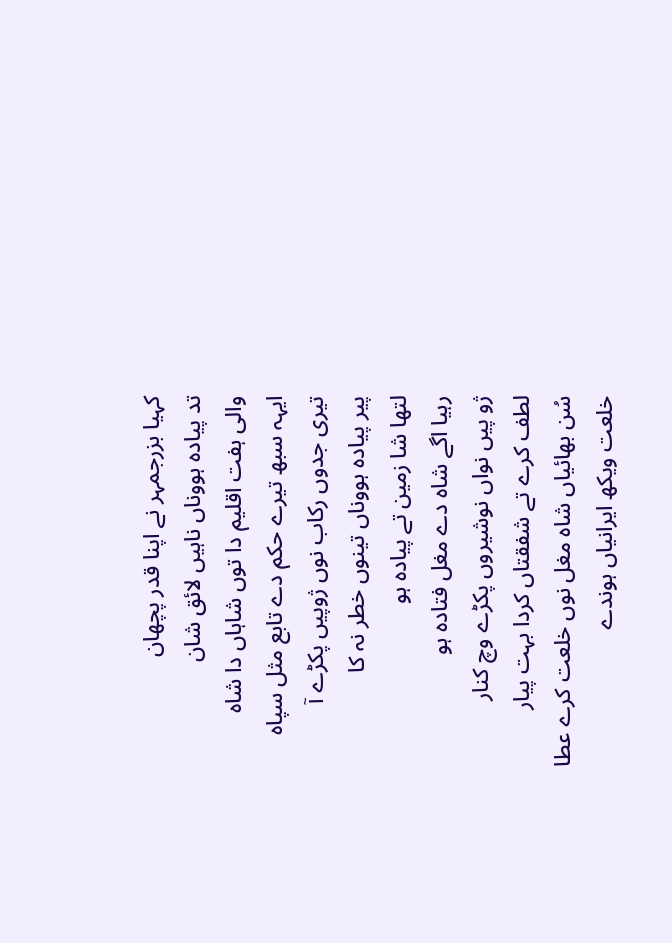کہیا بزرجمہر نے اپنا قدر پچھان
تد پیادہ ہووناں ناہیں لائق شان
والی ہفت اقلیم دا توں شاہاں دا شاہ
ایہہ سبھ تیرے حکم دے تابع مثل سپاہ
تیری جدوں رکاب نوں ژوپیں پکڑے آ
پیر پیادہ ہووناں تینوں خطر نہ کا
لتھا شا زمین تے پیادہ ہو
رہیا اگے شاہ دے مغل فتادہ ہو
ژو پیں نواں نوشیروں پکڑے وچ کنار
لطف کرے تے شفقتاں کردا بہت پیار
سُن بھائیاں شاہ مغل نوں خلعت کرے عطا
خلعت ویکھ ایرانیاں ہوندے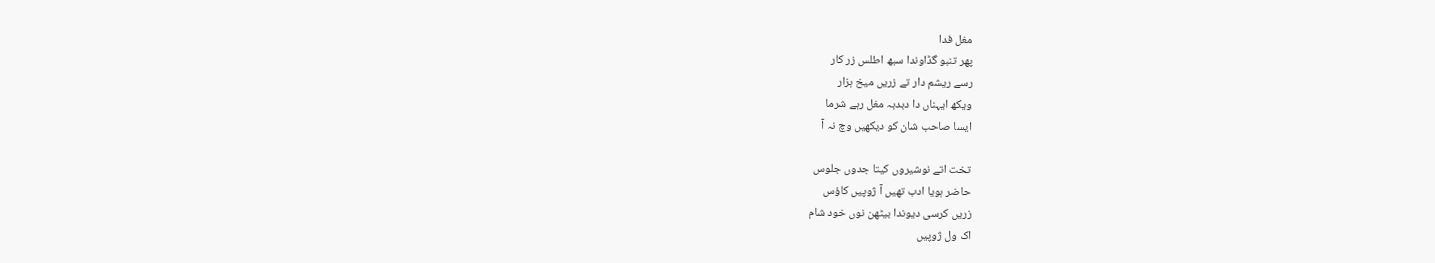مغل فدا
پھر تنبو گڈاوندا سبھ اطلس زر کار
رسے ریشم دار تے زریں میخ ہزار
ویکھ ایہناں دا دبدبہ مغل رہے شرما
ایسا صاحب شان کو دیکھیں وچ نہ آ

تخت اتے نوشیروں کیتا جدوں جلوس
حاضر ہویا ادب تھیں آ ژوپیں کاؤس
زریں کرسی دیوندا بیٹھن نوں خود شام
اک ول ژوپیں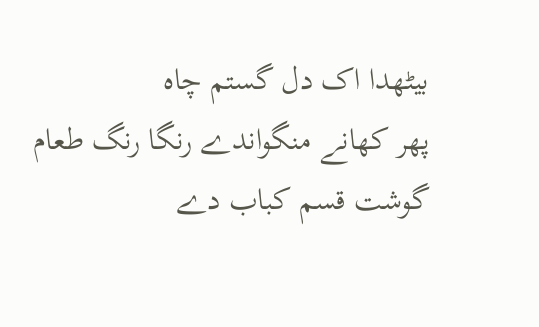بیٹھدا اک دل گستم چاہ
پھر کھانے منگواندے رنگا رنگ طعام
گوشت قسم کباب دے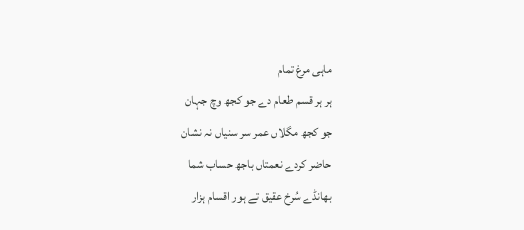ماہی مرغ تمام
ہر ہر قسم طعام دے جو کجھ وچ جہان
جو کجھ مگلاں عمر سر سنیاں نہ نشان
حاضر کردے نعمتاں باجھ حساب شما
بھانڈے سُرخ عقیق تے ہور اقسام ہزار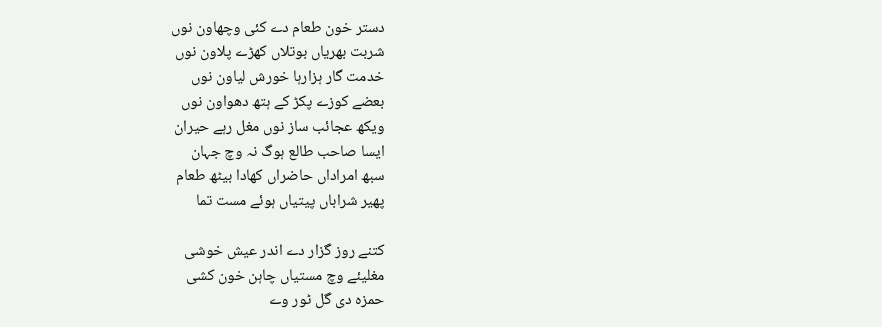دستر خون طعام دے کئی وچھاون نوں
شربت بھریاں بوتلاں کھڑے پلاون نوں
خدمت گار ہزارہا خورش لیاون نوں
بعضے کوزے پکڑ کے ہتھ دھواون نوں
ویکھ عجائب ساز نوں مغل رہے حیران
ایسا صاحب طالع ہوگ نہ وچ جہان
سبھ امراداں حاضراں کھادا بیٹھ طعام
پھیر شراباں پیتیاں ہوئے مست تما

کتنے روز گزار دے اندر عیش خوشی
مغلیئے وچ مستیاں چاہن خون کشی
حمزہ دی گل ٹور وے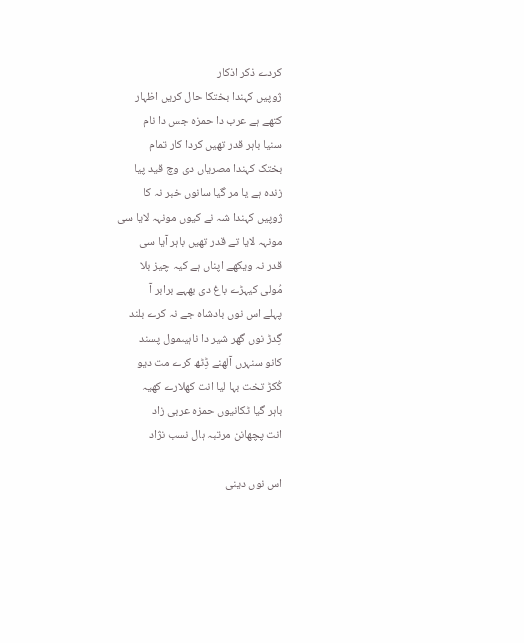کردے ذکر اذکار
ژوپیں کہندا بختکا حال کریں اظہار
کتھے ہے عرب دا حمزہ جس دا نام
سنیا باہر قدر تھیں کردا کار تمام
بختک کہندا مصریاں دی وچ قید پیا
زندہ ہے یا مر گیا سانوں خبر نہ کا
ژوپیں کہندا شہ نے کیوں مونہہ لایا سی
مونہہ لایا تے قدر تھیں باہر آیا سی
قدر نہ ویکھے اپناں ہے کیہ چیز بلا
مُولی کیہڑے باغ دی بھہے برابر آ
پہلے اس نوں بادشاہ جے نہ کرے بلند
گِدڑ نوں گھر شیر دا ناہیںمول پسند
کانو سنہرں آلھنے ڈِٹھ کرے مت دیو
کُکڑ تخت بہا لیا انت کھلارے کھیہ
باہر گیا ٹکانیوں حمزہ عربی زاد
انت پچھانن مرتبہ ہال نسب نژاد

اس نوں دینی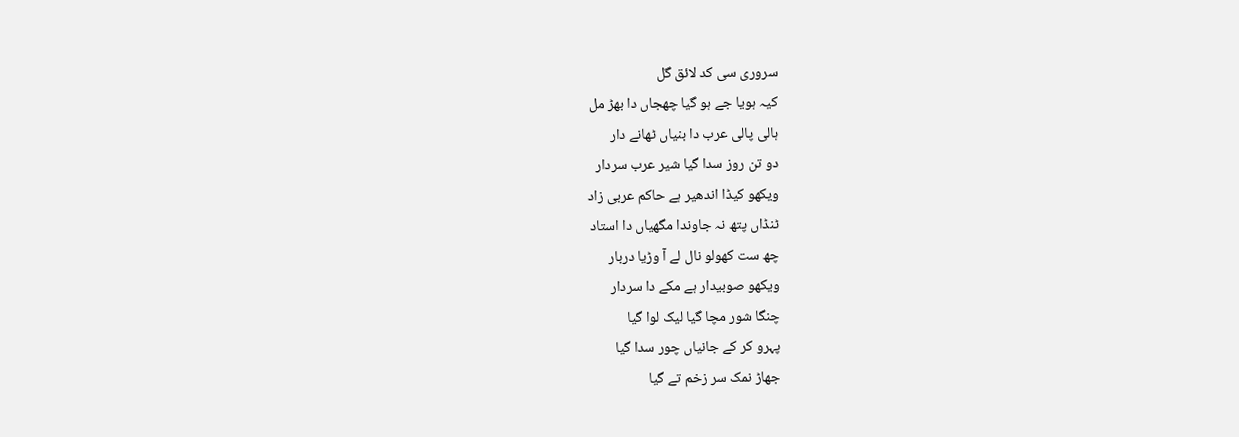سروری سی کد لائق گل
کیہ ہویا جے ہو گیا چھجاں دا بھڑ مل
ہالی پالی عرب دا بنیاں ٹھانے دار
دو تن روز سدا گیا شیر عرب سردار
ویکھو کیڈا اندھیر ہے حاکم عربی زاد
ٹنڈاں پتھ نہ جاوندا مگھیاں دا استاد
چھ ست کھولو نال لے آ وڑیا دربار
ویکھو صوبیدار ہے مکے دا سردار
چنگا شور مچا گیا لیک لوا گیا
پہرو کر کے جانیاں چور سدا گیا
جھاڑ نمک سر زخم تے گیا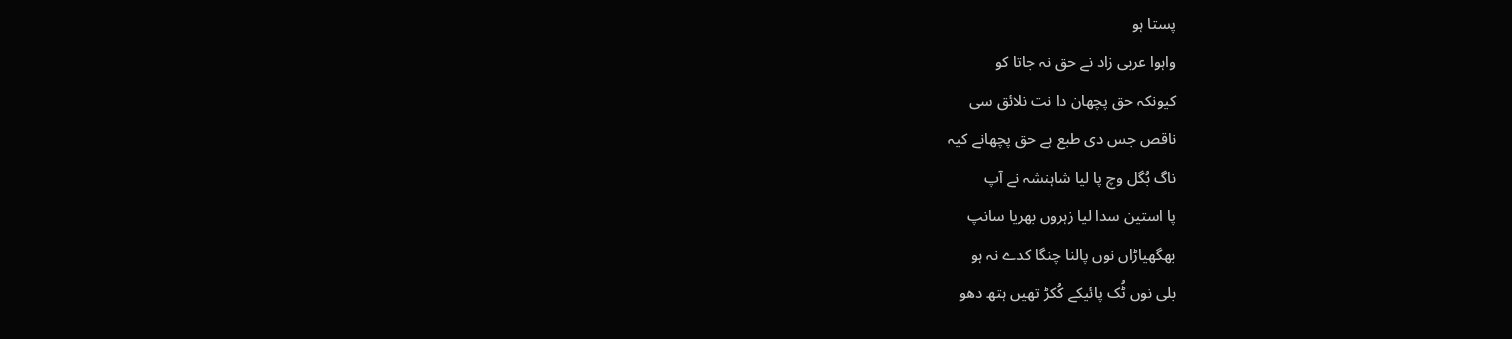پستا ہو
واہوا عربی زاد نے حق نہ جاتا کو
کیونکہ حق پچھان دا نت نلائق سی
ناقص جس دی طبع ہے حق پچھانے کیہ
ناگ بُگل وچ پا لیا شاہنشہ نے آپ
پا استین سدا لیا زہروں بھریا سانپ
بھگھیاڑاں نوں پالنا چنگا کدے نہ ہو
بلی نوں ٹُک پائیکے کُکڑ تھیں ہتھ دھو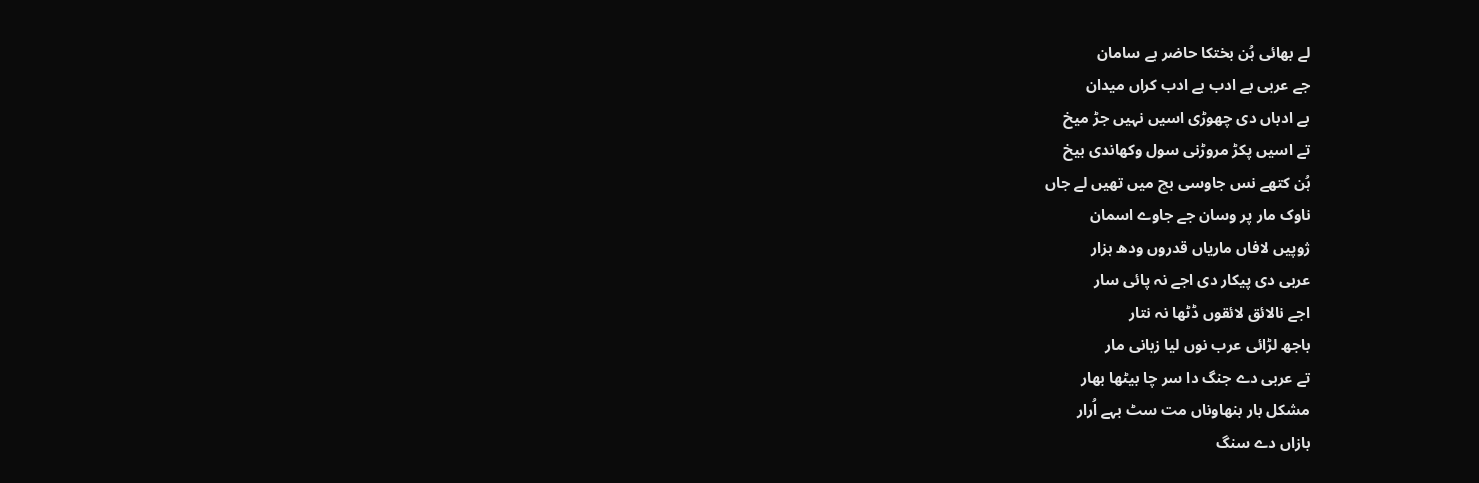لے بھائی ہُن بختکا حاضر ہے سامان
جے عربی بے ادب ہے ادب کراں میدان
بے ادباں دی چھوڑی اسیں نہیں جڑ میخ
تے اسیں پکڑ مروڑنی سول وکھاندی بیخ
ہُن کتھے نس جاوسی بچ میں تھیں لے جاں
ناوک مار پر وسان جے جاوے اسمان
ژوپیں لافاں ماریاں قدروں ودھ ہزار
عربی دی پیکار دی اجے نہ پائی سار
اجے نالائق لائقوں ڈٹھا نہ نتار
باجھ لڑائی عرب نوں لیا زبانی مار
تے عربی دے جنگ دا سر چا بیٹھا بھار
مشکل بار بنھاوناں مت سٹ بہے اُرار
بازاں دے سنگ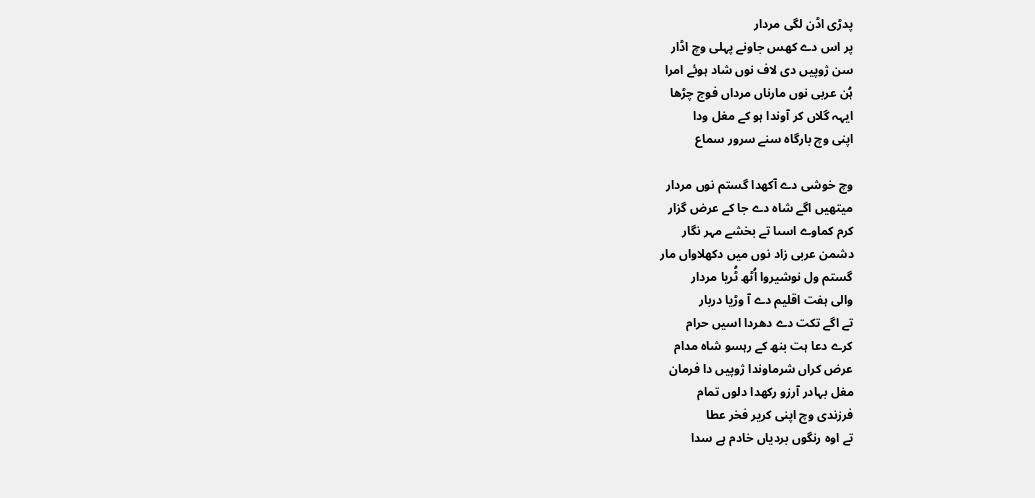پدڑی اڈن لگی مردار
پر اس دے کھس جاونے پہلی وچ اڈار
سن ژوپیں دی لاف نوں شاد ہوئے امرا
ہُن عربی نوں مارناں مرداں فوج چڑھا
ایہہ گلاں کر آوندا ہو کے مغل ودا
اپنی وچ بارگاہ سنے سرور سماع

وچ خوشی دے آکھدا گستم نوں مردار
میتھیں اگے شاہ دے جا کے عرض گزار
کرم کماوے اسںا تے بخشے مہر نگار
دشمن عربی زاد نوں میں دکھلاواں مار
گستم ول نوشیروا اُٹھ ٹُریا مردار
والی ہفت اقلیم دے آ وڑیا دربار
تے اگے تکت دے دھردا اسیں حرام
کرے دعا ہت بنھ کے رہسو شاہ مدام
عرض کراں شرماوندا ژوپیں دا فرمان
مغل بہادر آرزو رکھدا دلوں تمام
فرزندی وچ اپنی کریر فخر عطا
تے اوہ رنگوں بردیاں خادم ہے سدا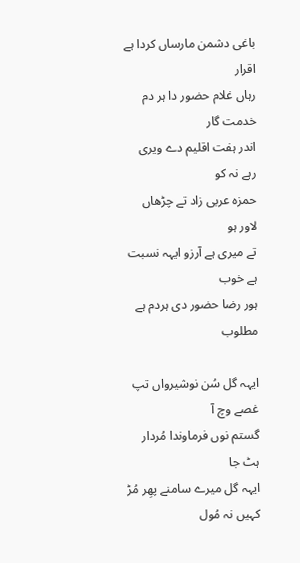باغی دشمن مارساں کردا ہے اقرار
رہاں غلام حضور دا ہر دم خدمت گار
اندر ہفت اقلیم دے ویری رہے نہ کو
حمزہ عربی زاد تے چڑھاں لاور ہو
تے میری ہے آرزو ایہہ نسبت ہے خوب
ہور رضا حضور دی ہردم ہے مطلوب

ایہہ گل سُن نوشیرواں تپ غصے وچ آ
گستم نوں فرماوندا مُردار ہٹ جا
ایہہ گل میرے سامنے پھِر مُڑ کہیں نہ مُول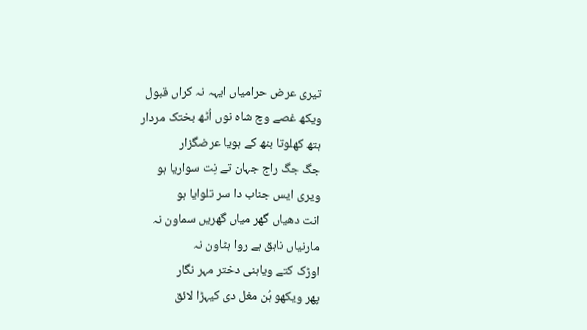تیری عرض حرامیاں ایہہ نہ کراں قبول
ویکھ غصے وچ شاہ نوں اُٹھ بختک مردار
ہتھ کھلوتا بنھ کے ہویا عرضگزار
جگ جگ راج جہان تے نِت سواریا ہو
ویری ایس جناب دا سر تلوایا ہو
انت دھیاں گھر میاں گھریں سماون نہ
مارنیاں ناہق ہے روا ہٹاون نہ
اوڑک کتے ویاہنی دختر مہر نگار
پھر ویکھو ہُن مغل دی کیہڑا لائق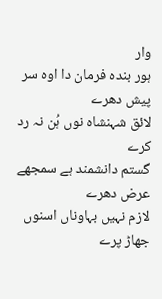وار
ہور بندہ فرمان دا اوہ سر پیش دھرے
لائق شہنشاہ نوں ہُن نہ رد کرے
گستم دانشمند ہے سمجھے عرض دھرے
لازم نہیں بہاوناں اسنوں جھاڑ پرے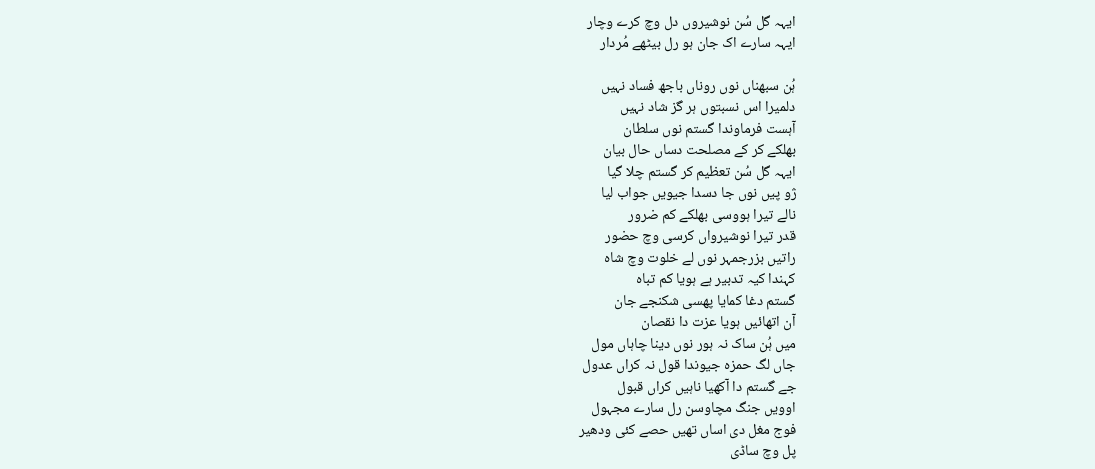ایہہ گل سُن نوشیروں دل وچ کرے وچار
ایہہ سارے اک جان ہو رل بیٹھے مُردار

ہُن سبھناں نوں روناں باجھ فساد نہیں
دلمیرا اس نسبتوں ہر گز شاد نہیں
آہست فرماوندا گستم نوں سلطان
بھلکے کر کے مصلحت دساں حال بیان
ایہہ گل سُن تعظیم کر گستم چلا گیا
ژو پیں نوں جا دسدا جیویں جواب لیا
نالے تیرا ہووسی بھلکے کم ضرور
قدر تیرا نوشیرواں کرسی وچ حضور
راتیں بزرجمہر نوں لے خلوت وچ شاہ
کہندا کیہ تدبیر ہے ہویا کم تباہ
گستم دغا کمایا پھسی شکنجے جان
آن اتھائیں ہویا عزت دا نقصان
میں ہُن ساک نہ ہور نوں دینا چاہاں مول
جاں لگ حمزہ جیوندا قول نہ کراں عدول
جے گستم دا آکھیا ناہیں کراں قبول
اوویں جنگ مچاوسن رل سارے مجہول
فوج مغل دی اساں تھیں حصے کئی ودھیر
پل وچ ساڈی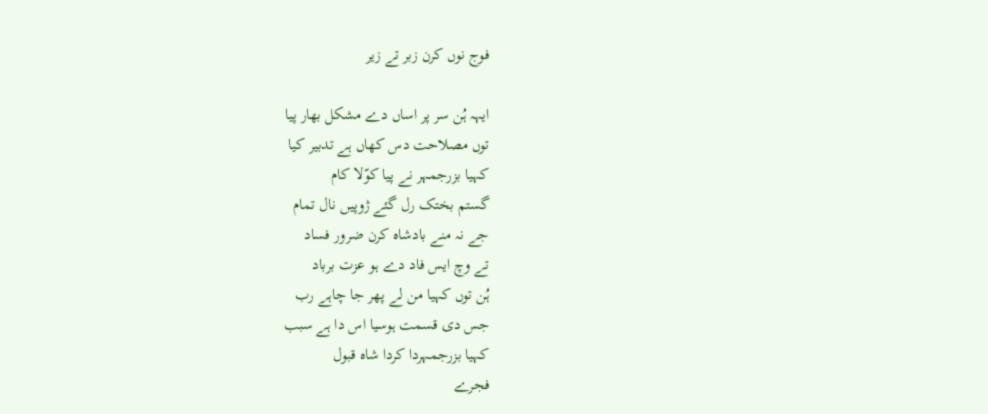فوج نوں کرن زبر تے زیر

ایہہ ہُن سر پر اساں دے مشکل بھار پیا
توں مصلاحت دس کھاں ہے تدبیر کیا
کہیا بزرجمہر نے پیا کوّلا کام
گستم بختک رل گئے ژوپیں نال تمام
جے نہ منے بادشاہ کرن ضرور فساد
تے وچ ایس فاد دے ہو عزت برباد
ہُن توں کہیا من لے پھر جا چاہے رب
جس دی قسمت ہوسیا اس دا ہے سبب
کہیا بزرجمہردا کردا شاہ قبول
فجرے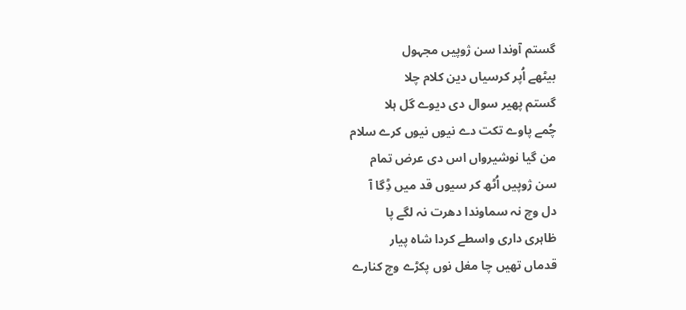گستم آوندا سن ژوپیں مجہول
بیٹھے اُپر کرسیاں دین کلام چلا
گستم پھیر سوال دی دیوے گل ہلا
چُمے پاوے تکت دے نیوں نیوں کرے سلام
من گیا نوشیرواں اس دی عرض تمام
سن ژوپیں اُٹھ کر سیوں قد میں ڈِگا آ
دل وچ نہ سماوندا دھرت نہ لگے پا
ظاہری داری واسطے کردا شاہ پیار
قدماں تھیں چا مغل نوں پکڑے وچ کنارے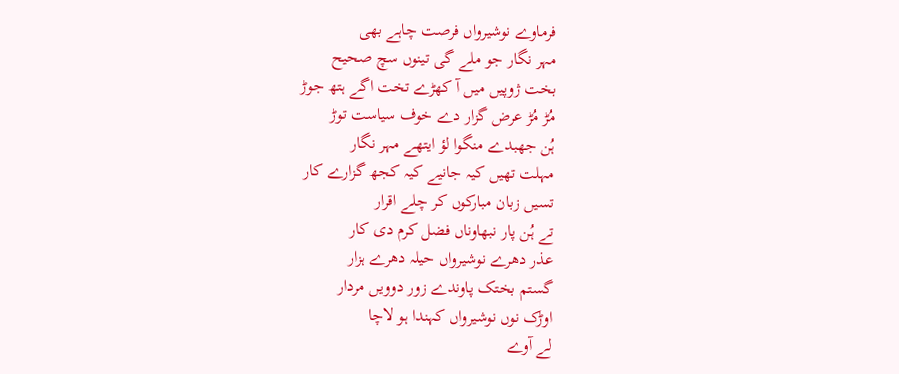فرماوے نوشیرواں فرصت چاہے بھی
مہر نگار جو ملے گی تینوں سچ صحیح
بخت ژوپیں میں آ کھڑے تخت اگے ہتھ جوڑ
مُڑ مُڑ عرض گزار دے خوف سیاست توڑ
ہُن جھبدے منگوا لؤ ایتھے مہر نگار
مہلت تھیں کیہ جانیے کیہ کجھ گزارے کار
تسیں زبان مبارکوں کر چلے اقرار
تے ہُن پار نبھاوناں فضل کرم دی کار
عذر دھرے نوشیرواں حیلہ دھرے ہزار
گستم بختک پاوندے زور دوویں مردار
اوڑک نوں نوشیرواں کہندا ہو لاچا
لے آوے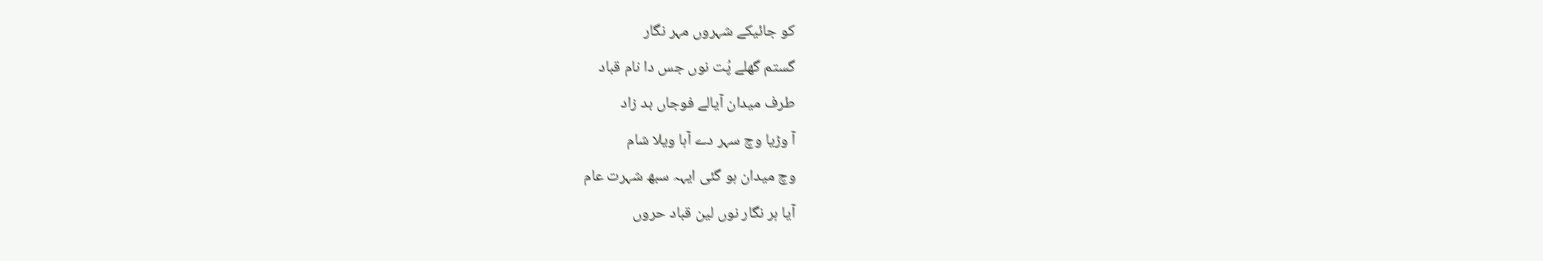کو جائیکے شہروں مہر نگار
گستم گھلے پُت نوں جس دا نام قباد
طرف میدان آیالے فوجاں بد زاد
آ وڑیا وچ سہر دے آہا ویلا شام
وچ میدان ہو گئی ایہہ سبھ شہرت عام
آیا ہر نگار نوں لین قباد حروں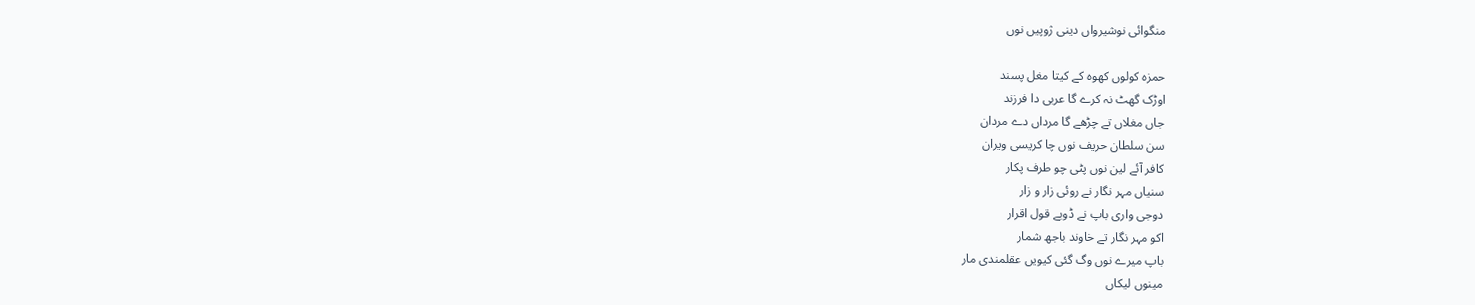منگوائی نوشیرواں دینی ژوپیں نوں

حمزہ کولوں کھوہ کے کیتا مغل پسند
اوڑک گھٹ نہ کرے گا عربی دا فرزند
جاں مغلاں تے چڑھے گا مرداں دے مردان
سن سلطان حریف نوں چا کریسی ویران
کافر آئے لین نوں پٹی چو طرف پکار
سنیاں مہر نگار نے روئی زار و زار
دوجی واری باپ نے ڈوبے قول اقرار
اکو مہر نگار تے خاوند باجھ شمار
باپ میرے نوں وگ گئی کیویں عقلمندی مار
مینوں لیکاں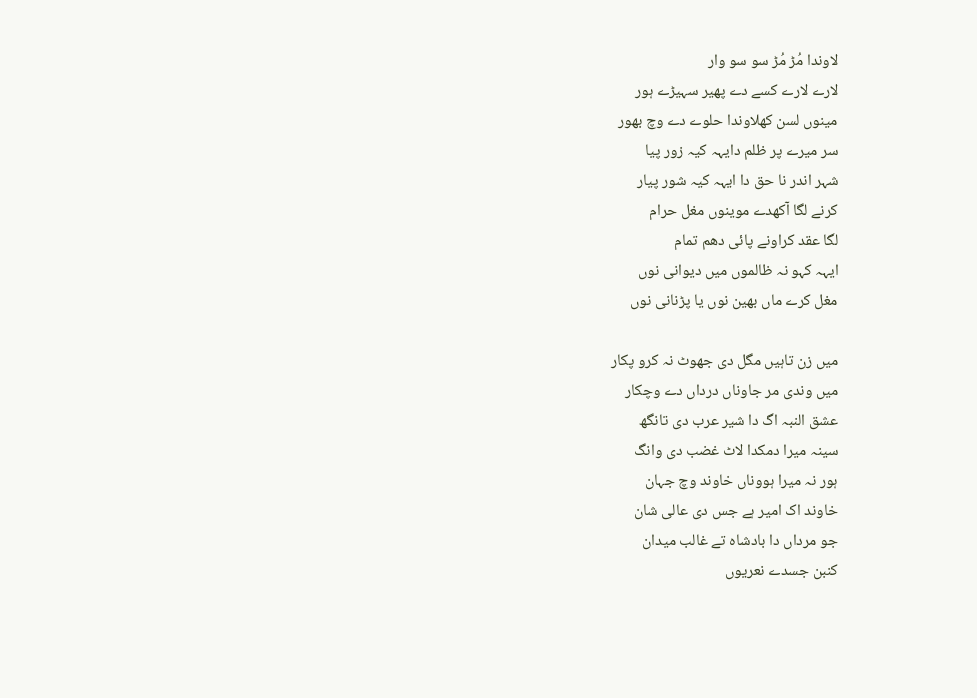لاوندا مُڑ مُڑ سو سو وار
لارے لارے کسے دے پھیر سہیڑے ہور
مینوں لسن کھلاوندا حلوے دے وچ بھور
سر میرے پر ظلم دایہہ کیہ زور پیا
شہر اندر نا حق دا ایہہ کیہ شور پیار
کرنے لگا آکھدے موینوں مغل حرام
لگا عقد کراونے پائی دھم تمام
ایہہ کہو نہ ظالموں میں دیوانی نوں
مغل کرے ماں بھین نوں یا پڑنانی نوں

میں زن تاہیں مگل دی جھوٹ نہ کرو پکار
میں وندی مر جاوناں درداں دے وچکار
عشق النبہ اگ دا شیر عرب دی تانگھ
سینہ میرا دمکدا لاٹ غضب دی وانگ
ہور نہ میرا ہووناں خاوند وچ جہان
خاوند اک امیر ہے جس دی عالی شان
جو مرداں دا بادشاہ تے غالب میدان
کنبن جسدے نعریوں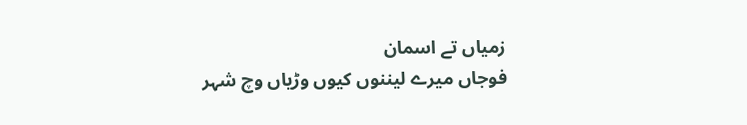زمیاں تے اسمان
فوجاں میرے لیننوں کیوں وڑیاں وچ شہر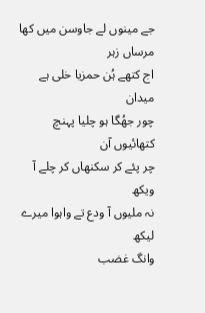جے مینوں لے جاوسن میں کھا مرساں زہر
اج کتھے ہُن حمزیا خلی ہے میدان
چور جھُگا ہو چلیا پہنچ کتھائیوں آن
چر پئے کر سکنھاں کر چلے آ ویکھ
نہ ملیوں آ ودع تے واہوا میرے لیکھ
وانگ غضب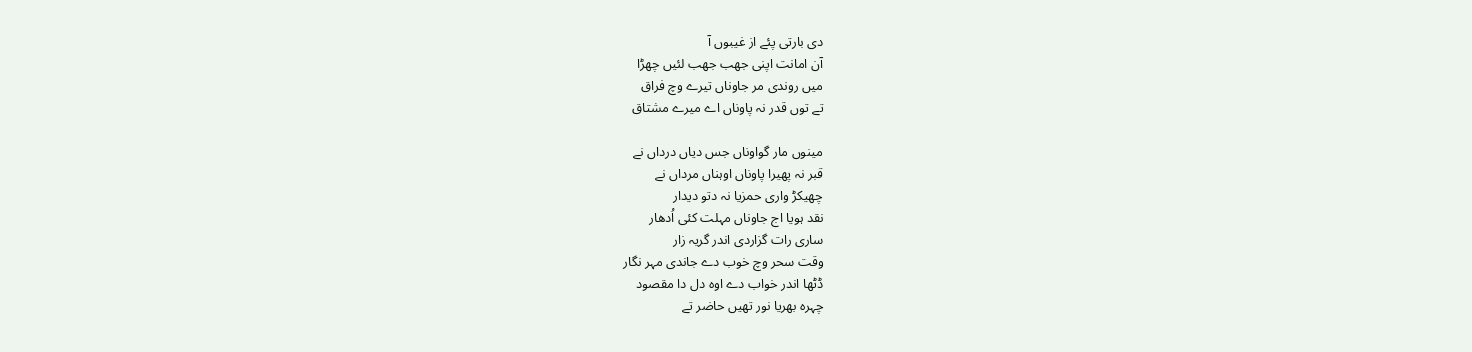دی بارتی پئے از غیبوں آ
آن امانت اپنی جھب جھب لئیں چھڑا
میں روندی مر جاوناں تیرے وچ فراق
تے توں قدر نہ پاوناں اے میرے مشتاق

مینوں مار گواوناں جس دیاں درداں نے
قبر نہ پھیرا پاوناں اوہناں مرداں نے
چھیکڑ واری حمزیا نہ دتو دیدار
نقد ہویا اج جاوناں مہلت کئی اُدھار
ساری رات گزاردی اندر گریہ زار
وقت سحر وچ خوب دے جاندی مہر نگار
ڈٹھا اندر خواب دے اوہ دل دا مقصود
چہرہ بھریا نور تھیں حاضر تے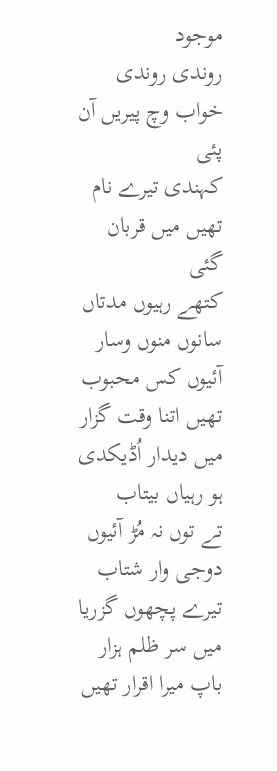موجود
روندی روندی خواب وچ پیریں آن پئی
کہندی تیرے نام تھیں میں قربان گئی
کتھے رہیوں مدتاں سانوں منوں وسار
آئیوں کس محبوب تھیں اتنا وقت گزار
میں دیدار اُڈیکدی ہو رہیاں بیتاب
تے توں نہ مُڑ آئیوں دوجی وار شتاب
تیرے پچھوں گزریا میں سر ظلم ہزار
باپ میرا اقرار تھیں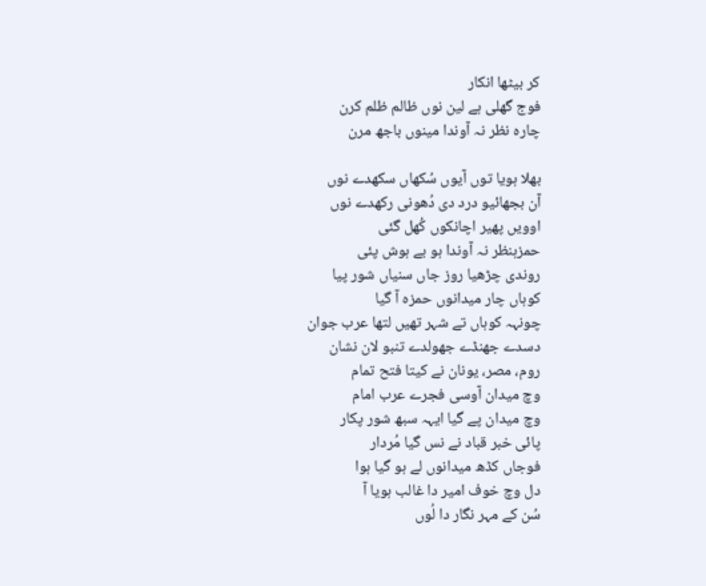کر بیٹھا انکار
فوج گھلی ہے لین نوں ظالم ظلم کرن
چارہ نظر نہ آوندا مینوں باجھ مرن

بھلا ہویا توں آیوں سُکھاں سکھدے نوں
آن بجھائیو درد دی دُھونی رکھدے نوں
اوویں پھیر اچانکوں کُھل گئی
حمزہنظر نہ آوندا ہو بے ہوش پئی
روندی چڑھیا روز جاں سنیاں شور پیا
کوہاں چار میدانوں حمزہ آ گیا
چونہہ کوہاں تے شہر تھیں لتھا عرب جوان
دسدے جھنڈے جھولدے تنبو لان نشان
روم، مصر، یونان نے کیتا فتح تمام
وچ میدان آوسی فجرے عرب امام
وچ میدان پے گیا ایہہ سبھ شور پکار
پائی خبر قباد نے نس گیا مُردار
فوجاں کڈھ میدانوں لے ہو گیا ہوا
دل وچ خوف امیر دا غالب ہویا آ
سُن کے مہر نگار دا لُوں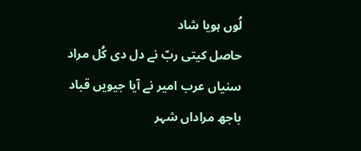لُوں ہویا شاد
حاصل کیتی ربّ نے دل دی کُل مراد
سنیاں عرب امیر نے آیا جیویں قباد
باجھ مراداں شہر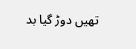تھیں دوڑ گیا بد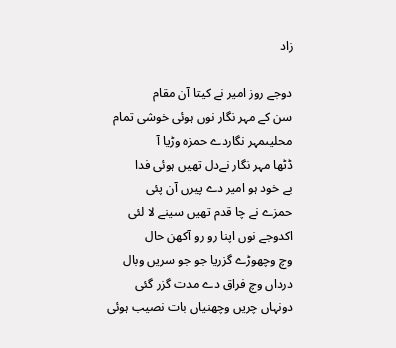زاد

دوجے روز امیر نے کیتا آن مقام
سن کے مہر نگار نوں ہوئی خوشی تمام
محلیںمہر نگاردے حمزہ وڑیا آ
ڈٹھا مہر نگار نےدل تھیں ہوئی فدا
بے خود ہو امیر دے پیرں آن پئی
حمزے نے چا قدم تھیں سینے لا لئی
اکدوجے نوں اپنا رو رو آکھن حال
وچ وچھوڑے گزریا جو جو سریں وبال
درداں وچ فراق دے مدت گزر گئی
دونہاں چریں وچھنیاں بات نصیب ہوئی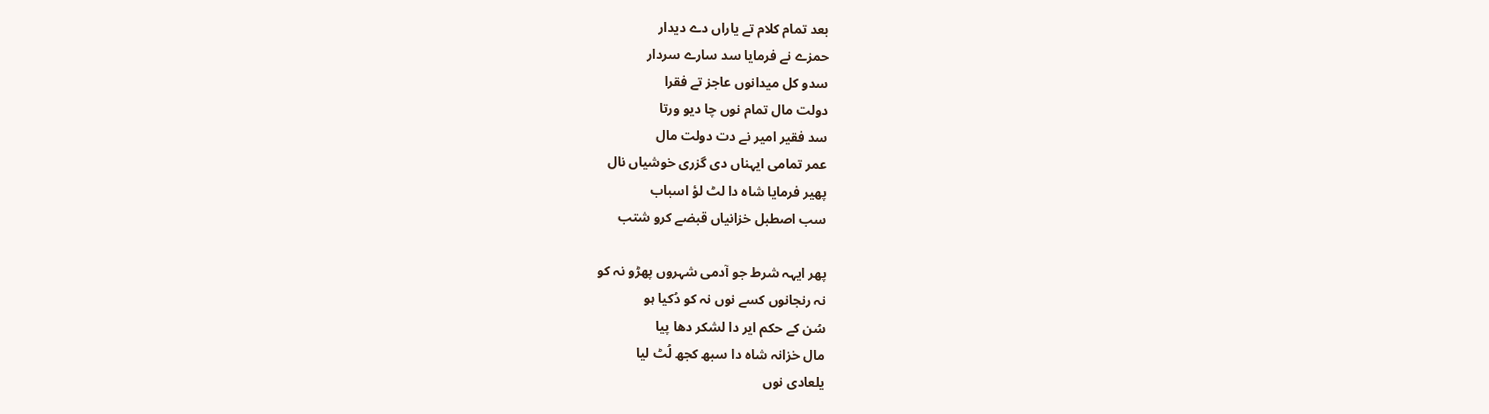بعد تمام کلام تے یاراں دے دیدار
حمزے نے فرمایا سد سارے سردار
سدو کل میدانوں عاجز تے فقرا
دولت مال تمام نوں چا دیو ورتا
سد فقیر امیر نے دت دولت مال
عمر تمامی ایہناں دی گزری خوشیاں نال
پھیر فرمایا شاہ دا لٹ لؤ اسباب
سب اصطبل خزانیاں قبضے کرو شتب

پھر ایہہ شرط جو آدمی شہروں پھڑو نہ کو
نہ رنجانوں کسے نوں نہ کو دُکیا ہو
سُن کے حکم ایر دا لشکر دھا پیا
مال خزانہ شاہ دا سبھ کجھ لُٹ لیا
یلعادی نوں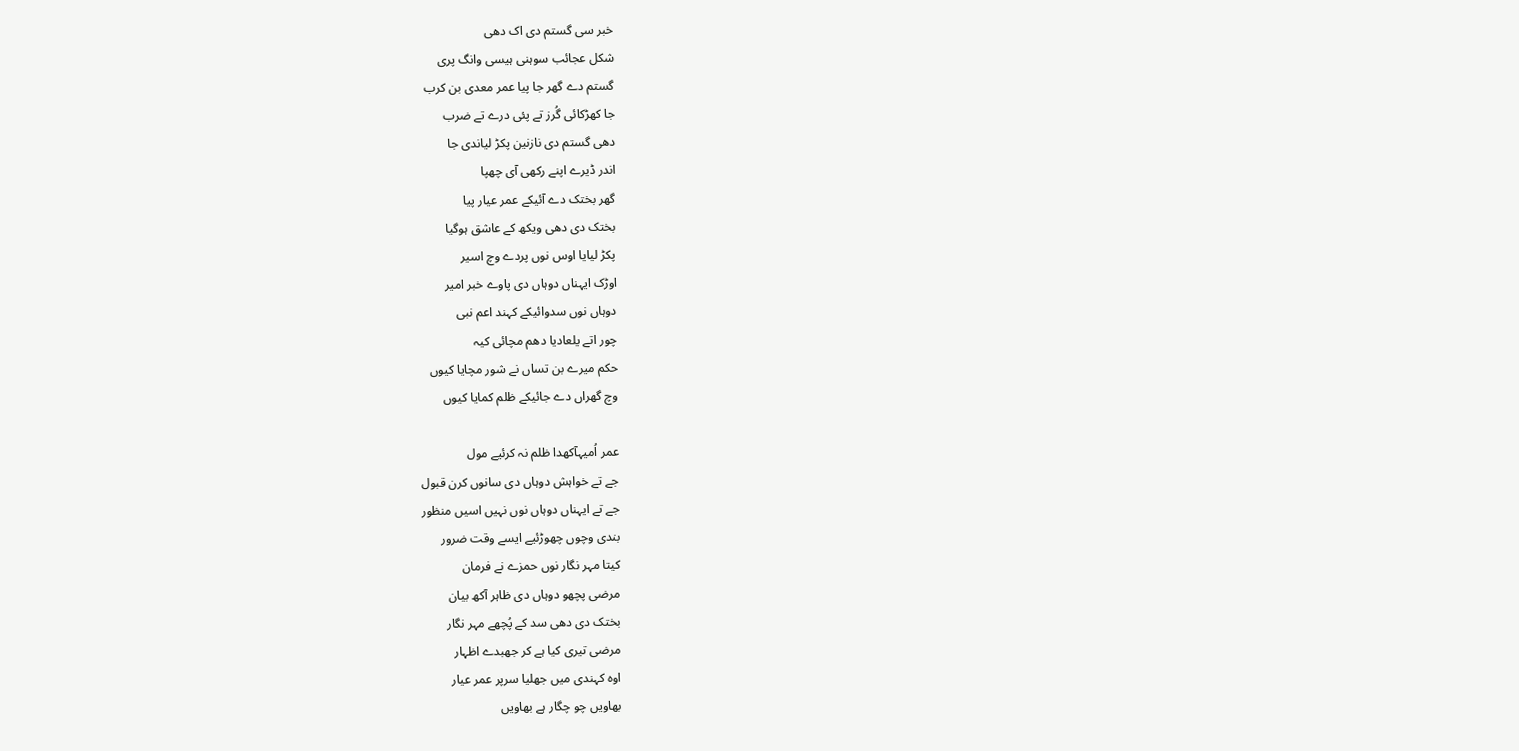خبر سی گستم دی اک دھی
شکل عجائب سوہنی ہیسی وانگ پری
گستم دے گھر جا پیا عمر معدی بن کرب
جا کھڑکائی گُرز تے پئی درے تے ضرب
دھی گستم دی نازنین پکڑ لیاندی جا
اندر ڈیرے اپنے رکھی آی چھپا
گھر بختک دے آئیکے عمر عیار پیا
بختک دی دھی ویکھ کے عاشق ہوگیا
پکڑ لیایا اوس نوں پردے وچ اسیر
اوڑک ایہناں دوہاں دی پاوے خبر امیر
دوہاں نوں سدوائیکے کہند اعم نبی
چور اتے یلعادیا دھم مچائی کیہ
حکم میرے بن تساں نے شور مچایا کیوں
وچ گھراں دے جائیکے ظلم کمایا کیوں

عمر اُمیہآکھدا ظلم نہ کرئیے مول
جے تے خواہش دوہاں دی سانوں کرن قبول
جے تے ایہناں دوہاں نوں نہیں اسیں منظور
بندی وچوں چھوڑئیے ایسے وقت ضرور
کیتا مہر نگار نوں حمزے نے فرمان
مرضی پچھو دوہاں دی ظاہر آکھ بیان
بختک دی دھی سد کے پُچھے مہر نگار
مرضی تیری کیا ہے کر جھبدے اظہار
اوہ کہندی میں جھلیا سرپر عمر عیار
بھاویں چو چگار ہے بھاویں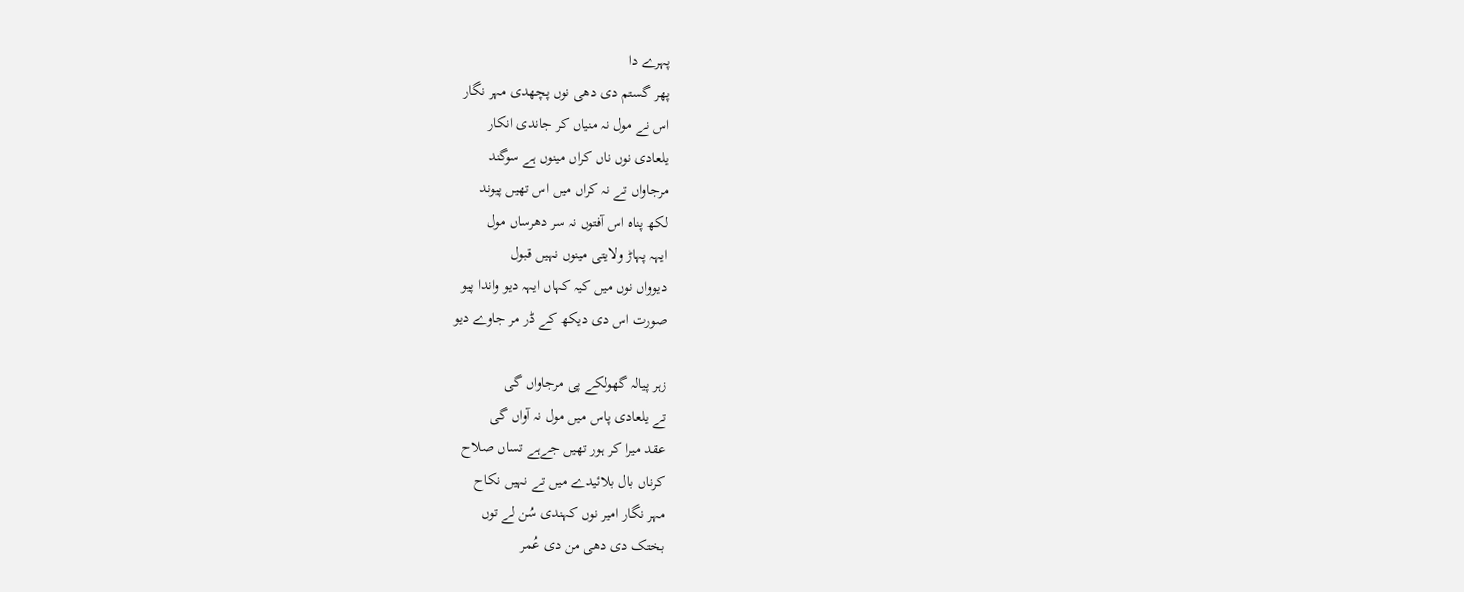پہرے دا
پھر گستم دی دھی نوں پچھدی مہر نگار
اس نے مول نہ منیاں کر جاندی انکار
یلعادی نوں ناں کراں مینوں ہے سوگند
مرجاواں تے نہ کراں میں اس تھیں پیوند
لکھ پناہ اس آفتوں نہ سر دھرساں مول
ایہہ پہاڑ ولایتی مینوں نہیں قبول
دیوواں نوں میں کیہ کہاں ایہہ دیو واندا پیو
صورت اس دی دیکھ کے ڈر مر جاوے دیو

زہر پیالہ گھولکے پی مرجاواں گی
تے یلعادی پاس میں مول نہ آواں گی
عقد میرا کر ہور تھیں جےہے تساں صلاح
کرناں بال بلائیدے میں تے نہیں نکاح
مہر نگار امیر نوں کہندی سُن لے توں
بختک دی دھی من دی عُمر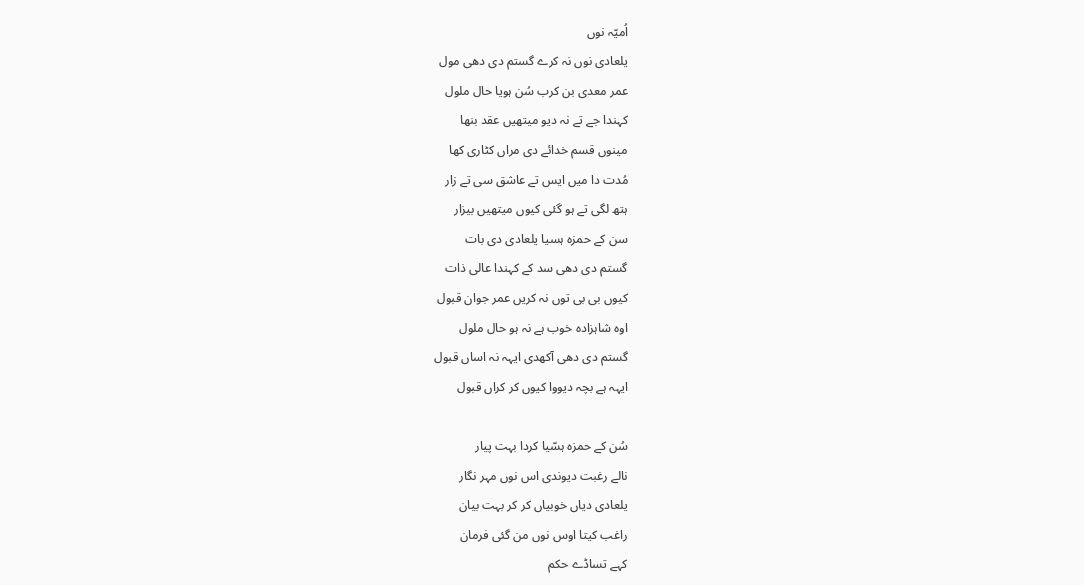اُمیّہ نوں
یلعادی نوں نہ کرے گستم دی دھی مول
عمر معدی بن کرب سُن ہویا حال ملول
کہندا جے تے نہ دیو میتھیں عقد بنھا
مینوں قسم خدائے دی مراں کٹاری کھا
مُدت دا میں ایس تے عاشق سی تے زار
ہتھ لگی تے ہو گئی کیوں میتھیں بیزار
سن کے حمزہ ہسیا یلعادی دی بات
گستم دی دھی سد کے کہندا عالی ذات
کیوں بی بی توں نہ کریں عمر جوان قبول
اوہ شاہزادہ خوب ہے نہ ہو حال ملول
گستم دی دھی آکھدی ایہہ نہ اساں قبول
ایہہ ہے بچہ دیووا کیوں کر کراں قبول

سُن کے حمزہ ہسّیا کردا بہت پیار
نالے رغبت دیوندی اس نوں مہر نگار
یلعادی دیاں خوبیاں کر کر بہت بیان
راغب کیتا اوس نوں من گئی فرمان
کہے تساڈے حکم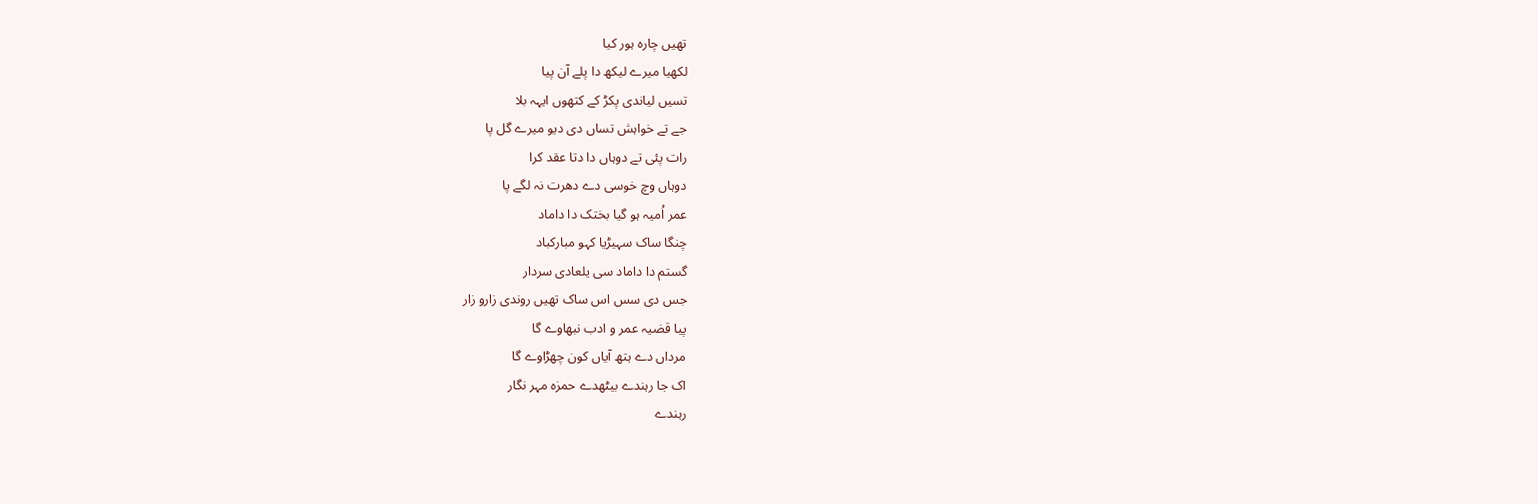تھیں چارہ ہور کیا
لکھیا میرے لیکھ دا پلے آن پیا
تسیں لیاندی پکڑ کے کتھوں ایہہ بلا
جے تے خواہش تساں دی دیو میرے گل پا
رات پئی تے دوہاں دا دتا عقد کرا
دوہاں وچ خوسی دے دھرت نہ لگے پا
عمر اُمیہ ہو گیا بختک دا داماد
چنگا ساک سہیڑیا کہو مبارکباد
گستم دا داماد سی یلعادی سردار
جس دی سس اس ساک تھیں روندی زارو زار
پیا قضیہ عمر و ادب نبھاوے گا
مرداں دے ہتھ آیاں کون چھڑاوے گا
اک جا رہندے بیٹھدے حمزہ مہر نگار
رہندے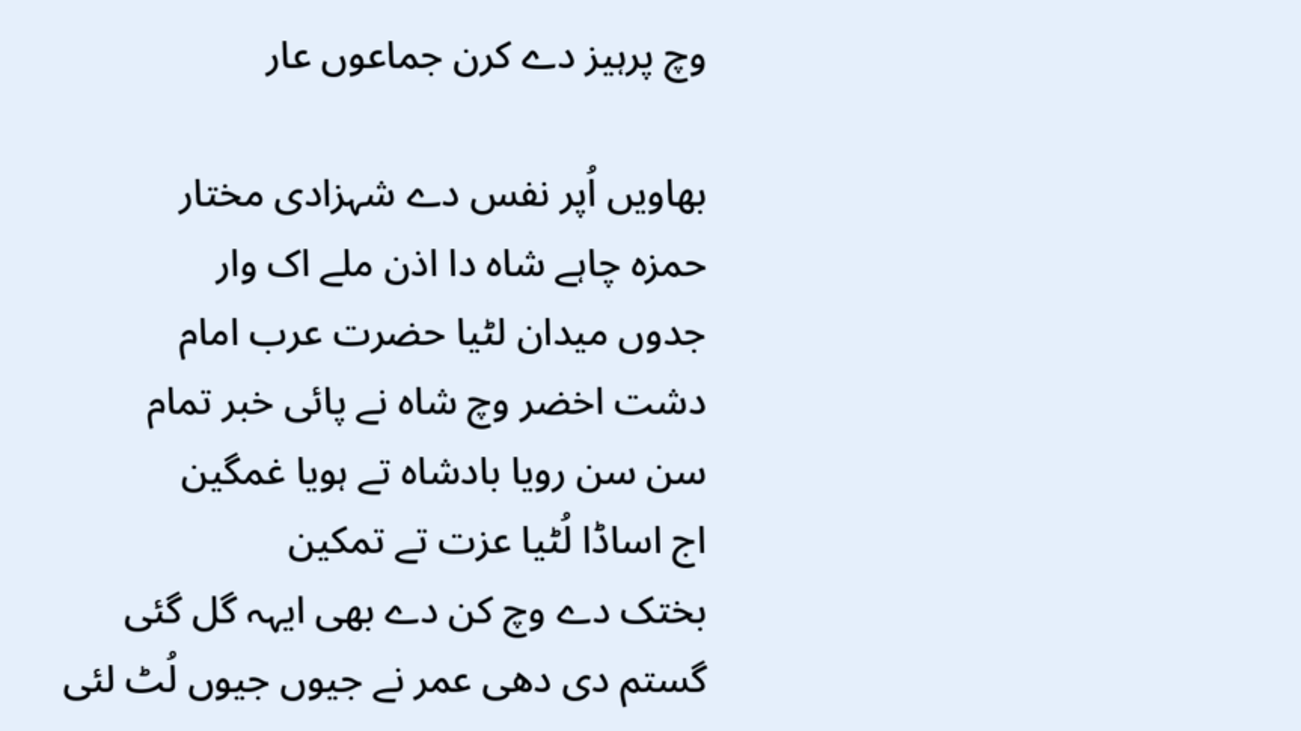وچ پرہیز دے کرن جماعوں عار

بھاویں اُپر نفس دے شہزادی مختار
حمزہ چاہے شاہ دا اذن ملے اک وار
جدوں میدان لٹیا حضرت عرب امام
دشت اخضر وچ شاہ نے پائی خبر تمام
سن سن رویا بادشاہ تے ہویا غمگین
اج اساڈا لُٹیا عزت تے تمکین
بختک دے وچ کن دے بھی ایہہ گل گئی
گستم دی دھی عمر نے جیوں جیوں لُٹ لئی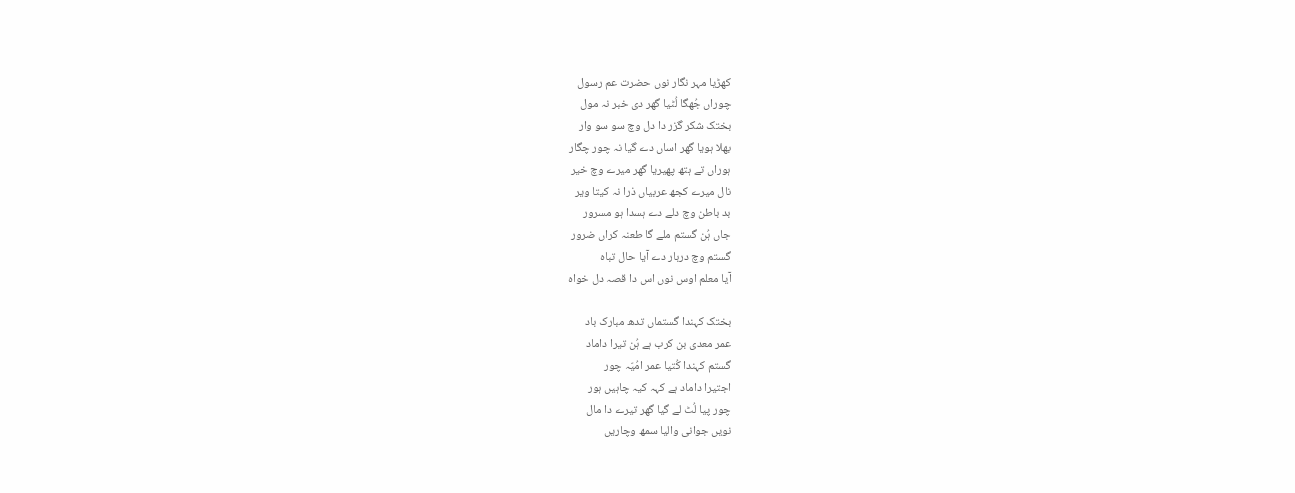کھڑیا مہر نگار نوں حضرت عم رسول
چوراں جُھگا لُٹیا گھر دی خبر نہ مول
بختک شکر گزر دا دل وچ سو سو وار
بھلا ہویا گھر اساں دے گیا نہ چور چگار
ہوراں تے ہتھ پھیریا گھر میرے وچ خیر
نال میرے کجھ عربیاں ذرا نہ کیتا ویر
بد باطن وچ دلے دے ہسدا ہو مسرور
جاں ہُن گستم ملے گا طعنہ کراں ضرور
گستم وچ دربار دے آیا حال تباہ
آیا معلم اوس نوں اس دا قصہ دل خواہ

بختک کہندا گستماں تدھ مبارک باد
عمر معدی بن کرب ہے ہُن تیرا داماد
گستم کہندا کُتیا عمر امُیّہ چور
اجتیرا داماد ہے کہہ کیہ چاہیں ہور
چور پیا لُٹ لے گیا گھر تیرے دا مال
نویں جوانی والیا سمھ وچاریں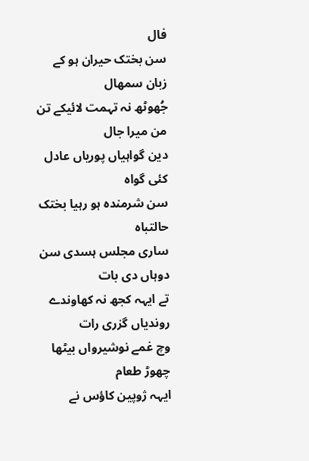فال
سن بختک حیران ہو کے زبان سمھال
جُھوٹھ نہ تہمت لائیکے تن من میرا جال
دین گواہیاں پوریاں عادل کئی گواہ
سن شرمندہ ہو رہیا بختک حالتباہ
ساری مجلس ہسدی سن دوہاں دی بات
تے ایہہ کجھ نہ کھاوندے روندیاں گزری رات
وچ غمے نوشیرواں بیٹھا چھوڑ طعام
ایہہ ژوپین کاؤس نے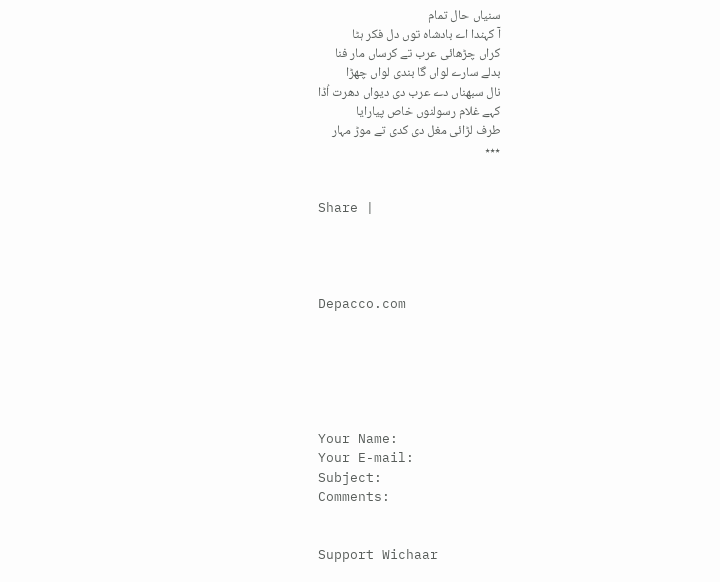سنیاں حال تمام
آ کہندا اے بادشاہ توں دل فکر ہٹا
کراں چڑھائی عرب تے کرساں مار فنا
بدلے سارے لواں گا بندی لواں چھڑا
نال سبھناں دے عرب دی دیواں دھرت اُڈا
کہے غلام رسولنوں خاص پیارایا
طرف لڑائی مغل دی کدی تے موڑ مہار
٭٭٭


Share |




Depacco.com






Your Name:
Your E-mail:
Subject:
Comments:


Support Wichaar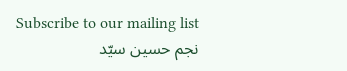Subscribe to our mailing list
نجم حسین سیّد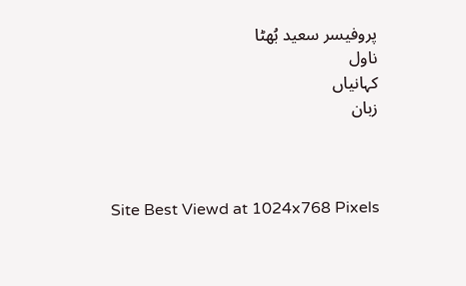پروفیسر سعید بُھٹا
ناول
کہانیاں
زبان



Site Best Viewd at 1024x768 Pixels